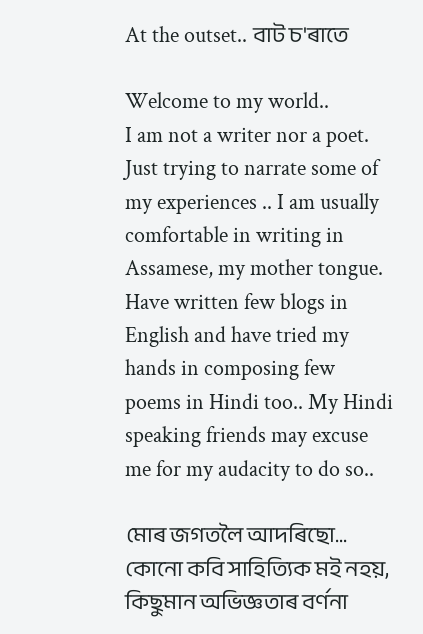At the outset.. বাট চ'ৰাতে

Welcome to my world..
I am not a writer nor a poet. Just trying to narrate some of my experiences .. I am usually comfortable in writing in Assamese, my mother tongue. Have written few blogs in English and have tried my hands in composing few poems in Hindi too.. My Hindi speaking friends may excuse me for my audacity to do so..

মোৰ জগতলৈ আদৰিছো...
কোনো কবি সাহিত্যিক মই নহয়, কিছুমান অভিজ্ঞতাৰ বৰ্ণনা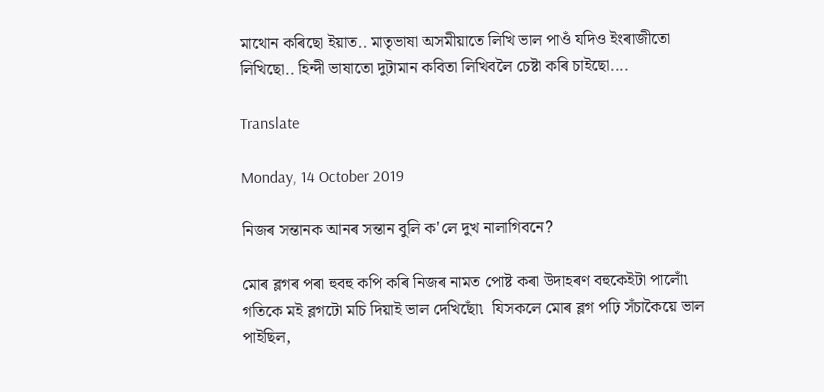মাথোন কৰিছো ইয়াত.. মাতৃভাষা অসমীয়াতে লিখি ভাল পাওঁ যদিও ইংৰাজীতো লিখিছো.. হিন্দী ভাষাতো দুটামান কবিতা লিখিবলৈ চেষ্টা কৰি চাইছো....

Translate

Monday, 14 October 2019

নিজৰ সন্তানক আনৰ সন্তান বুলি ক'লে দুখ নালাগিবনে?

মোৰ ব্লগৰ পৰা হুবহু কপি কৰি নিজৰ নামত পোষ্ট কৰা উদাহৰণ বহুকেইটা পালোঁ৷ গতিকে মই ব্লগটো মচি দিয়াই ভাল দেখিছোঁ৷  যিসকলে মোৰ ব্লগ পঢ়ি সঁচাকৈয়ে ভাল পাইছিল,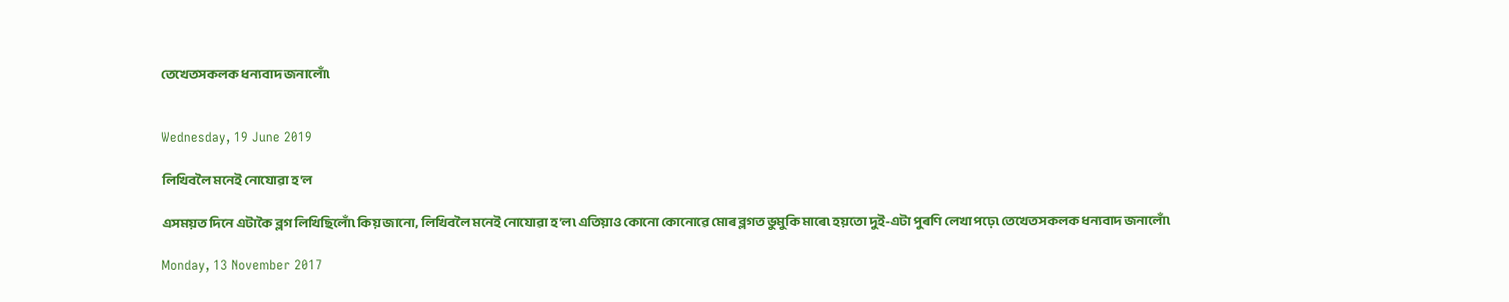তেখেতসকলক ধন্যবাদ জনালোঁ৷


Wednesday, 19 June 2019

লিখিবলৈ মনেই নোযোৱা হ'ল

এসময়ত দিনে এটাকৈ ব্লগ লিখিছিলোঁ৷ কিয় জানো, লিখিবলৈ মনেই নোযোৱা হ'ল৷ এতিয়াও কোনো কোনোৱে মোৰ ব্লগত ভুমুকি মাৰে৷ হয়তো দুই-এটা পুৰণি লেখা পঢ়ে৷ তেখেতসকলক ধন্যবাদ জনালোঁ৷

Monday, 13 November 2017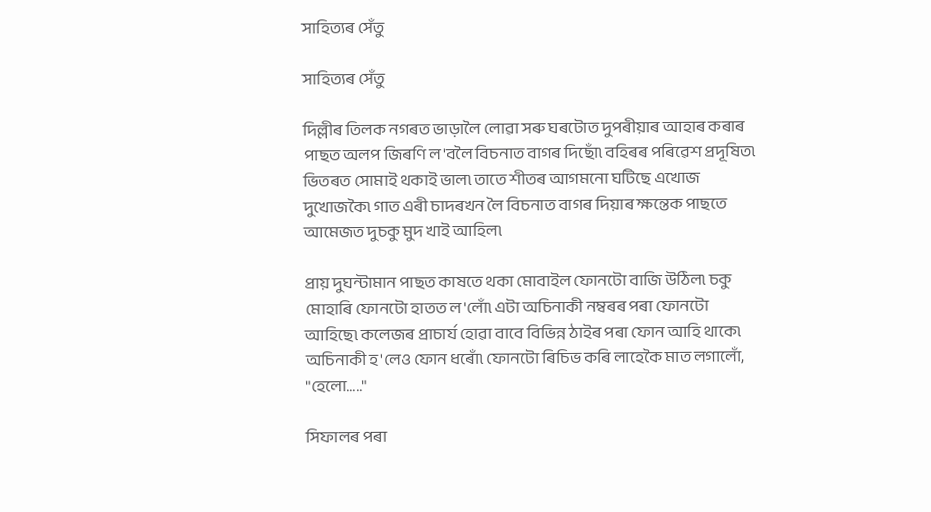সাহিত্যৰ সেঁতু

সাহিত্যৰ সেঁতু

দিল্লীৰ তিলক নগৰত ভাড়ালৈ লোৱা সৰু ঘৰটোত দুপৰীয়াৰ আহাৰ কৰাৰ পাছত অলপ জিৰণি ল'বলৈ বিচনাত বাগৰ দিছোঁ৷ বহিৰৰ পৰিৱেশ প্ৰদূষিত৷ ভিতৰত সোমাই থকাই ভাল৷ তাতে শীতৰ আগমনো ঘটিছে এখোজ দুখোজকৈ৷ গাত এৰী চাদৰখন লৈ বিচনাত বাগৰ দিয়াৰ ক্ষন্তেক পাছতে আমেজত দুচকু মুদ খাই আহিল৷

প্ৰায় দুঘন্টামান পাছত কাষতে থকা মোবাইল ফোনটো বাজি উঠিল৷ চকু মোহাৰি ফোনটো হাতত ল'লোঁ৷ এটা অচিনাকী নম্বৰৰ পৰা ফোনটো আহিছে৷ কলেজৰ প্ৰাচাৰ্য হোৱা বাবে বিভিন্ন ঠাইৰ পৰা ফোন আহি থাকে৷ অচিনাকী হ'লেও ফোন ধৰোঁ৷ ফোনটো ৰিচিভ কৰি লাহেকৈ মাত লগালোঁ, "হেলো....."

সিফালৰ পৰা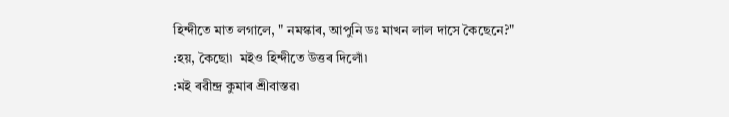হিন্দীতে মাত লগালে, " নমস্কাৰ, আপুনি ডঃ মাখন লাল দাসে কৈছেনে?"
:হয়, কৈছো৷  মইও হিন্দীতে উত্তৰ দিলোঁ৷
:মই ৰৱীন্দ্ৰ কুমাৰ শ্ৰীবাস্তৱ৷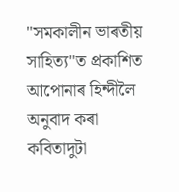"সমকালীন ভাৰতীয় সাহিত্য"ত প্ৰকাশিত আপোনাৰ হিন্দীলৈ অনুবাদ কৰা কবিতাদুটা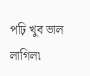পঢ়ি খুব ভাল লাগিল৷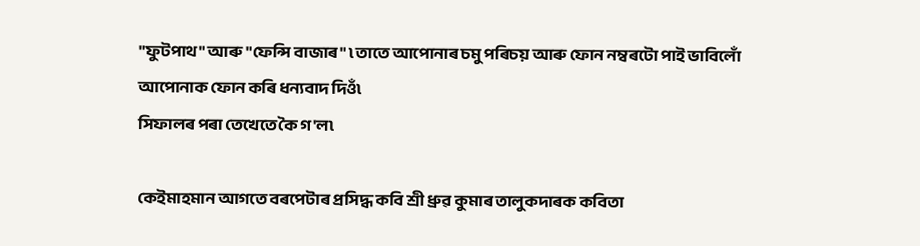"ফুটপাথ" আৰু "ফেন্সি বাজাৰ" ৷ তাতে আপোনাৰ চমু পৰিচয় আৰু ফোন নম্বৰটো পাই ভাবিলোঁ আপোনাক ফোন কৰি ধন্যবাদ দিওঁ৷
সিফালৰ পৰা তেখেতে কৈ গ'ল৷

কেইমাহমান আগতে বৰপেটাৰ প্ৰসিদ্ধ কবি শ্ৰী ধ্ৰুৱ কুমাৰ তালুকদাৰক কবিতা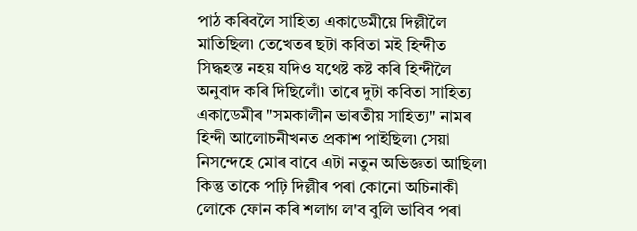পাঠ কৰিবলৈ সাহিত্য একাডেমীয়ে দিল্লীলৈ মাতিছিল৷ তেখেতৰ ছটা কবিতা মই হিন্দীত সিদ্ধহস্ত নহয় যদিও যথেষ্ট কষ্ট কৰি হিন্দীলৈ অনুবাদ কৰি দিছিলোঁ৷ তাৰে দুটা কবিতা সাহিত্য একাডেমীৰ "সমকালীন ভাৰতীয় সাহিত্য" নামৰ হিন্দী আলোচনীখনত প্ৰকাশ পাইছিল৷ সেয়া নিসন্দেহে মোৰ বাবে এটা নতুন অভিজ্ঞতা আছিল৷ কিন্তু তাকে পঢ়ি দিল্লীৰ পৰা কোনো অচিনাকী লোকে ফোন কৰি শলাগ ল'ব বুলি ভাবিব পৰা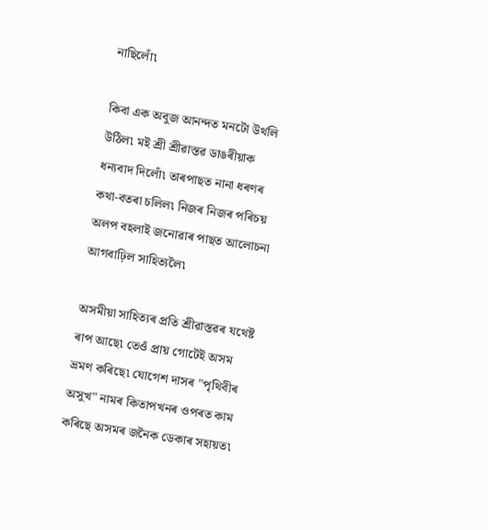নাছিলোঁ৷

কিবা এক অবুজ আনন্দত মনটো উথলি উঠিল৷ মই শ্ৰী শ্ৰীৱাস্তৱ ডাঙৰীয়াক ধন্যবাদ দিলোঁ৷ তাৰপাছত নানা ধৰণৰ কথা-বতৰা চলিল৷ নিজৰ নিজৰ পৰিচয় অলপ বহলাই জনোৱাৰ পাছত আলোচনা আগবাঢ়িল সাহিত্যলৈ৷

অসমীয়া সাহিত্যৰ প্ৰতি শ্ৰীৱাস্তৱৰ যথেষ্ট ৰাপ আছে৷ তেওঁ প্ৰায় গোটেই অসম ভ্ৰমণ কৰিছে৷ যোগেশ দাসৰ "পৃথিবীৰ অসুখ" নামৰ কিতাপখনৰ ওপৰত কাম কৰিছে অসমৰ জনৈক ডেকাৰ সহায়ত৷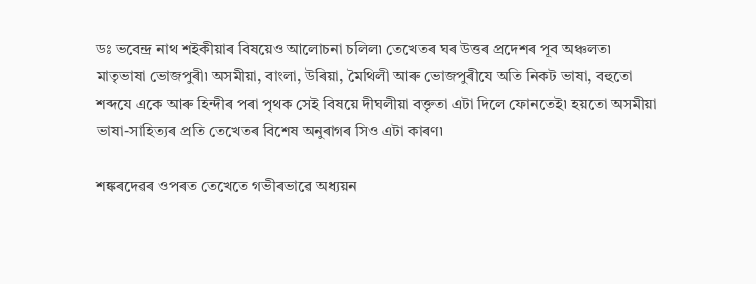ডঃ ভবেন্দ্ৰ নাথ শইকীয়াৰ বিষয়েও আলোচনা চলিল৷ তেখেতৰ ঘৰ উত্তৰ প্ৰদেশৰ পূব অঞ্চলত৷ মাতৃভাষা ভোজপুৰী৷ অসমীয়া, বাংলা, উৰিয়া, মৈথিলী আৰু ভোজপুৰীযে অতি নিকট ভাষা, বহুতো শব্দযে একে আৰু হিন্দীৰ পৰা পৃথক সেই বিষয়ে দীঘলীয়া বক্তৃতা এটা দিলে ফোনতেই৷ হয়তো অসমীয়া ভাষা-সাহিত্যৰ প্ৰতি তেখেতৰ বিশেষ অনুৰাগৰ সিও এটা কাৰণ৷

শঙ্কৰদেৱৰ ওপৰত তেখেতে গভীৰভাৱে অধ্যয়ন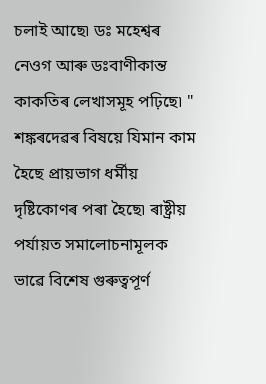চলাই আছে৷ ডঃ মহেশ্বৰ নেওগ আৰু ডঃবাণীকান্ত কাকতিৰ লেখাসমূহ পঢ়িছে৷ " শঙ্কৰদেৱৰ বিষয়ে যিমান কাম হৈছে প্ৰায়ভাগ ধৰ্মীয় দৃষ্টিকোণৰ পৰা হৈছে৷ ৰাষ্ট্ৰীয় পৰ্যায়ত সমালোচনামূলক ভাৱে বিশেষ গুৰুত্বপূৰ্ণ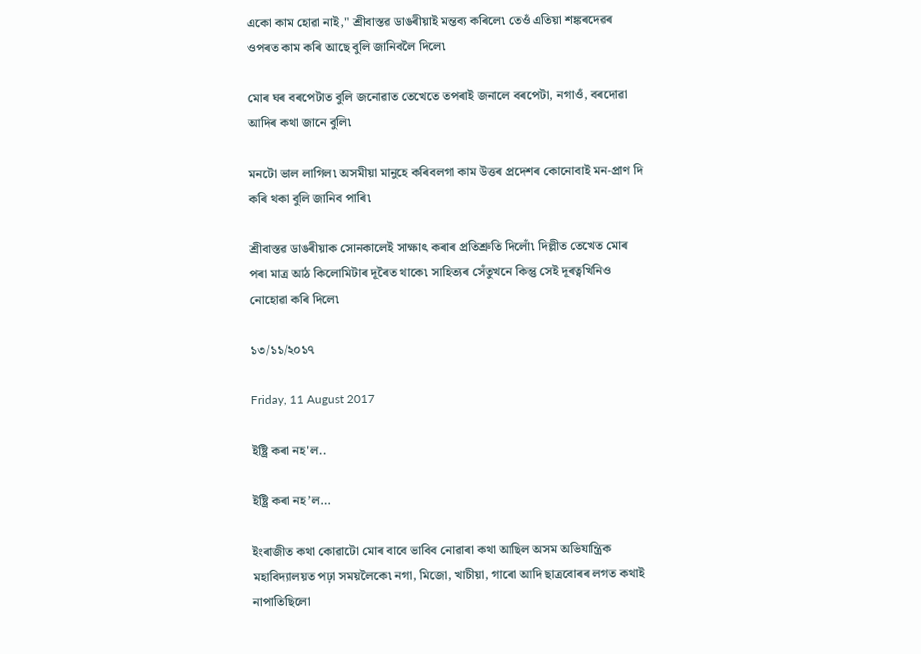একো কাম হোৱা নাই," শ্ৰীবাস্তৱ ডাঙৰীয়াই মন্তব্য কৰিলে৷ তেওঁ এতিয়া শঙ্কৰদেৱৰ ওপৰত কাম কৰি আছে বুলি জানিবলৈ দিলে৷

মোৰ ঘৰ বৰপেটাত বুলি জনোৱাত তেখেতে তপৰাই জনালে বৰপেটা, নগাওঁ, বৰদোৱা আদিৰ কথা জানে বুলি৷

মনটো ভাল লাগিল৷ অসমীয়া মানুহে কৰিবলগা কাম উত্তৰ প্ৰদেশৰ কোনোবাই মন-প্ৰাণ দি কৰি থকা বুলি জানিব পাৰি৷

শ্ৰীবাস্তৱ ডাঙৰীয়াক সোনকালেই সাক্ষাৎ কৰাৰ প্ৰতিশ্ৰুতি দিলোঁ৷ দিল্লীত তেখেত মোৰ পৰা মাত্ৰ আঠ কিলোমিটাৰ দূৰৈত থাকে৷ সাহিত্যৰ সেঁতুখনে কিন্তু সেই দূৰত্বখিনিও নোহোৱা কৰি দিলে৷

১৩/১১/২০১৭

Friday, 11 August 2017

ইষ্ট্ৰি কৰা নহ'ল..

ইষ্ট্ৰি কৰা নহ’ল…

ইংৰাজীত কথা কোৱাটো মোৰ বাবে ভাবিব নোৱাৰা কথা আছিল অসম অভিযান্ত্ৰিক মহাবিদ্যালয়ত পঢ়া সময়লৈকে৷ নগা, মিজো, খাচীয়া, গাৰো আদি ছাত্ৰবোৰৰ লগত কথাই নাপাতিছিলো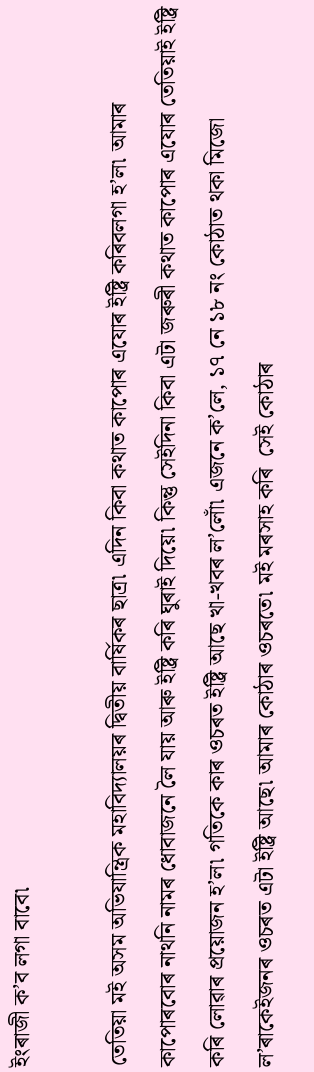ইংৰাজী ক’ব লগা বাবে৷

তেতিয়া মই অসম অভিযান্ত্ৰিক মহাবিদ্যালয়ৰ দ্বিতীয় বাৰ্ষিকৰ ছাত্ৰ৷ এদিন কিবা কথাত কাপোৰ এযোৰ ইষ্ট্ৰি কৰিবলগা হ’ল৷ আমাৰ কাপোৰবোৰ নাথনি নামৰ ধোবাজনে লৈ যায় আৰু ইষ্ট্ৰি কৰি ঘুৰাই দিয়ে৷ কিন্তু সেইদিনা কিবা এটা জৰুৰী কথাত কাপোৰ এযোৰ তেতিয়াই ইষ্ট্ৰি কৰি লোৱাৰ প্ৰয়োজন হ’ল৷ গতিকে কাৰ ওচৰত ইষ্ট্ৰি আছে খা-খবৰ ল’লোঁ৷ এজনে ক’লে, ১৭ নে ১৮ নং কোঠাত থকা মিজো ল’ৰাকেইজনৰ ওচৰত এটা ইষ্ট্ৰি আছে৷ আমাৰ কোঠাৰ ওচৰতে৷ মই মৰসাহ কৰি  সেই কোঠাৰ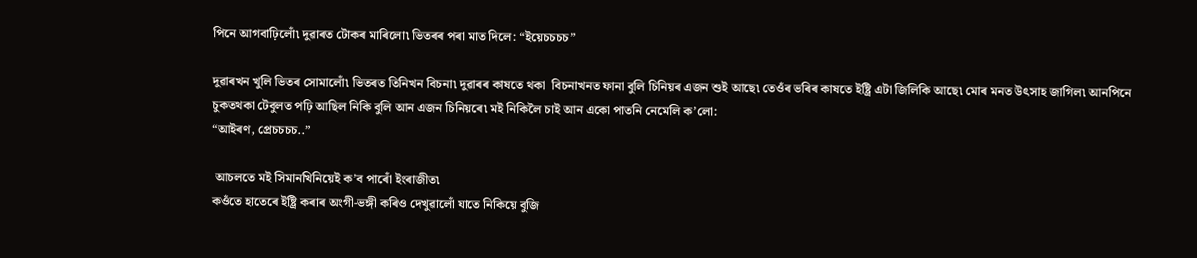পিনে আগবাঢ়িলোঁ৷ দুৱাৰত টোকৰ মাৰিলো৷ ভিতৰৰ পৰা মাত দিলে: “ইয়েচচচচ”

দুৱাৰখন খুলি ভিতৰ সোমালোঁ৷ ভিতৰত তিনিখন বিচনা৷ দুৱাৰৰ কাষতে থকা  বিচনাখনত ফানা বুলি চিনিয়ৰ এজন শুই আছে৷ তেওঁৰ ভৰিৰ কাষতে ইষ্ট্ৰি এটা জিলিকি আছে৷ মোৰ মনত উৎসাহ জাগিল৷ আনপিনে চুকতথকা টেবুলত পঢ়ি আছিল নিকি বুলি আন এজন চিনিয়ৰে৷ মই নিকিলৈ চাই আন একো পাতনি নেমেলি ক’লো:
“আইৰণ, প্ৰেচচচচ..”

 আচলতে মই সিমানখিনিয়েই ক’ব পাৰোঁ ইংৰাজীত৷
কওঁতে হাতেৰে ইষ্ট্ৰি কৰাৰ অংগী-ভঙ্গী কৰিও দেখুৱালোঁ যাতে নিকিয়ে বুজি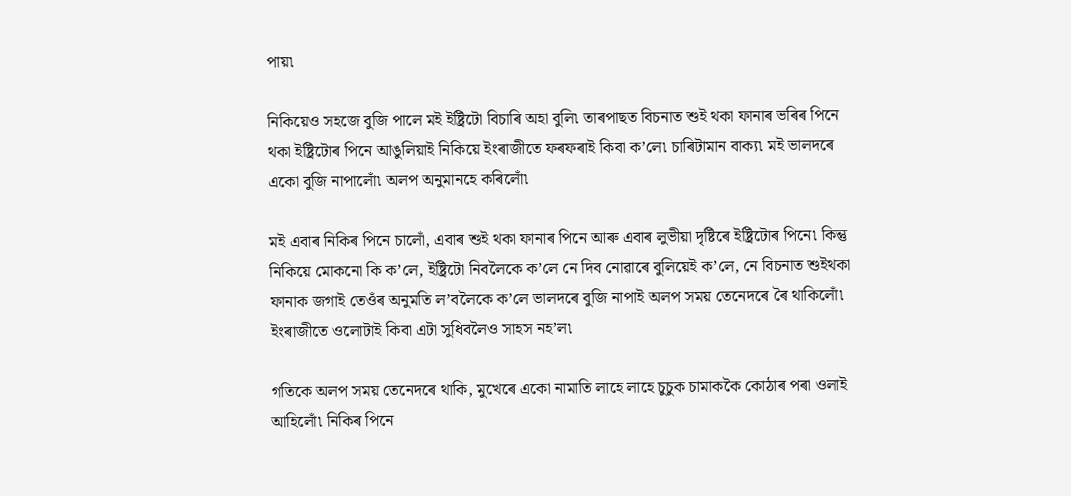পায়৷

নিকিয়েও সহজে বুজি পালে মই ইষ্ট্ৰিটো বিচাৰি অহা বুলি৷ তাৰপাছত বিচনাত শুই থকা ফানাৰ ভৰিৰ পিনে থকা ইষ্ট্ৰিটোৰ পিনে আঙুলিয়াই নিকিয়ে ইংৰাজীতে ফৰফৰাই কিবা ক’লে৷ চাৰিটামান বাক্য৷ মই ভালদৰে একো বুজি নাপালোঁ৷ অলপ অনুমানহে কৰিলোঁ৷

মই এবাৰ নিকিৰ পিনে চালোঁ, এবাৰ শুই থকা ফানাৰ পিনে আৰু এবাৰ লুভীয়া দৃষ্টিৰে ইষ্ট্ৰিটোৰ পিনে৷ কিন্তু নিকিয়ে মোকনো কি ক’লে, ইষ্ট্ৰিটো নিবলৈকে ক’লে নে দিব নোৱাৰে বুলিয়েই ক’লে, নে বিচনাত শুইথকা ফানাক জগাই তেওঁৰ অনুমতি ল’বলৈকে ক’লে ভালদৰে বুজি নাপাই অলপ সময় তেনেদৰে ৰৈ থাকিলোঁ৷ ইংৰাজীতে ওলোটাই কিবা এটা সুধিবলৈও সাহস নহ’ল৷

গতিকে অলপ সময় তেনেদৰে থাকি, মুখেৰে একো নামাতি লাহে লাহে চুচুক চামাককৈ কোঠাৰ পৰা ওলাই আহিলোঁ৷ নিকিৰ পিনে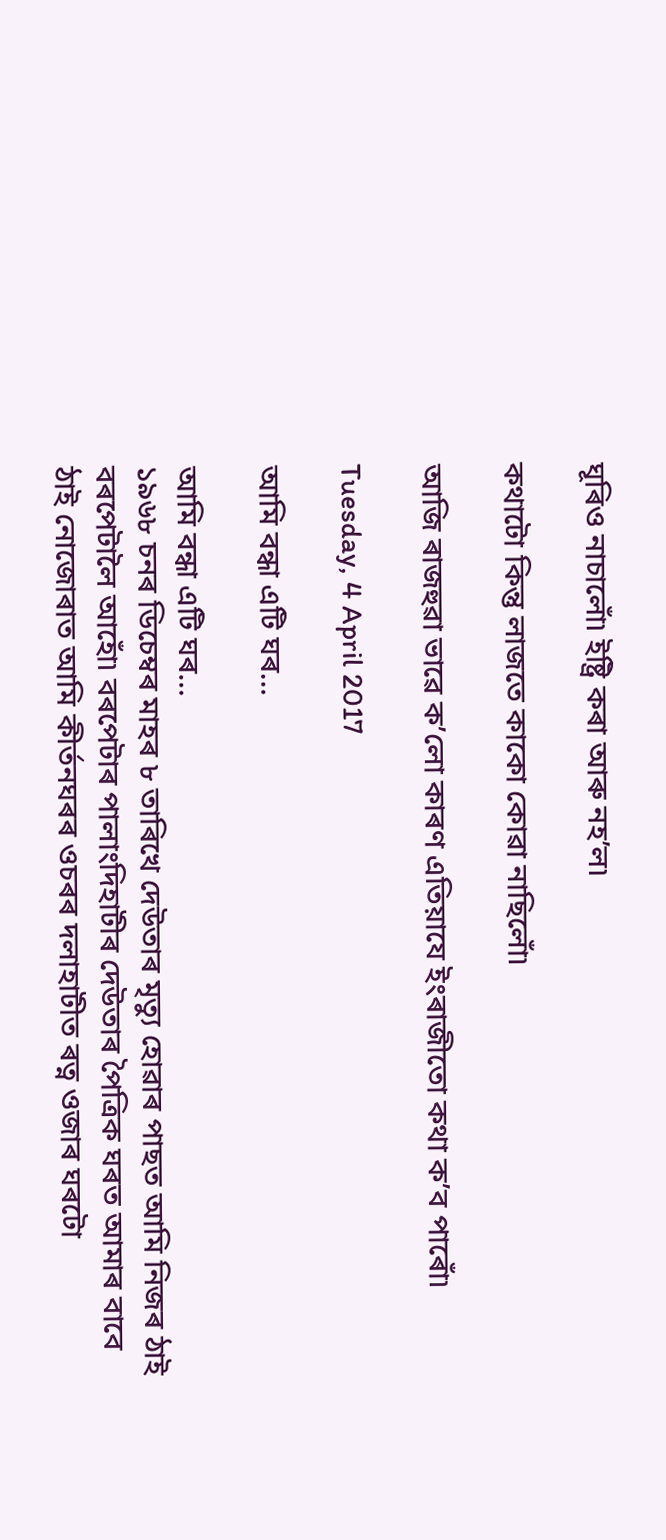ঘূৰিও নাচালোঁ৷ ইষ্ট্ৰি কৰা আৰু নহ’ল৷

কথাটো কিন্তু লাজতে কাকো কোৱা নাছিলোঁ৷

আজি ৰাজহুৱা ভাৱে ক’লো কাৰণ এতিয়াযে ইংৰাজীতো কথা ক’ব পাৰোঁ৷

Tuesday, 4 April 2017

আমি বন্ধা এটি ঘৰ…

আমি বন্ধা এটি ঘৰ…
১৯৬৮ চনৰ ডিচেম্বৰ মাহৰ ৮ তাৰিখে দেউতাৰ মৃত্যু হোৱাৰ পাছত আমি নিজৰ ঠাই বৰপেটালৈ আহোঁ৷ বৰপেটাৰ পালাংদিহাটীৰ দেউতাৰ পৈত্ৰিক ঘৰত আমাৰ বাবে ঠাই নোজোৰাত আমি কীৰ্তনঘৰৰ ওচৰৰ দলাহাটীত ৰত্ন ওজাৰ ঘৰটো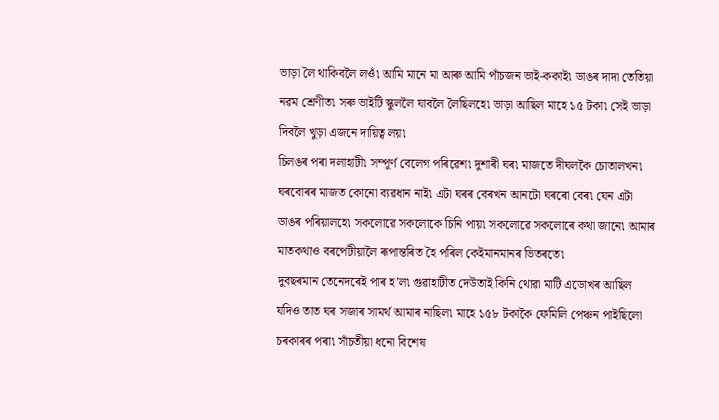ভাড়া লৈ থাকিবলৈ লওঁ৷ আমি মানে মা আৰু আমি পাঁচজন ভাই-ককাই৷ ডাঙৰ দাদা তেতিয়া নৱম শ্ৰেণীত৷ সৰু ভাইটি স্কুললৈ যাবলৈ লৈছিলহে৷ ভাড়া আছিল মাহে ১৫ টকা৷ সেই ভাড়া দিবলৈ খুড়া এজনে দায়িত্ব লয়৷
চিলঙৰ পৰা দলাহাটী৷ সম্পূৰ্ণ বেলেগ পৰিৱেশ৷ দুশাৰী ঘৰ৷ মাজতে দীঘলকৈ চোতালখন৷ ঘৰবোৰৰ মাজত কোনো ব্যৱধান নাই৷ এটা ঘৰৰ বেৰখন আনটো ঘৰৰো বেৰ৷ যেন এটা ডাঙৰ পৰিয়ালহে৷ সকলোৱে সকলোকে চিনি পায়৷ সকলোৱে সকলোৰে কথা জানে৷ আমাৰ মাতকথাও বৰপেটীয়ালৈ ৰূপান্তৰিত হৈ পৰিল কেইমানমানৰ ভিতৰতে৷
দুবছৰমান তেনেদৰেই পাৰ হ’ল৷ গুৱাহাটীত দেউতাই কিনি থোৱা মাটি এডোখৰ আছিল যদিও তাত ঘৰ সজাৰ সামৰ্থ আমাৰ নাছিল৷ মাহে ১৫৮ টকাকৈ ফেমিলি পেঞ্চন পাইছিলো চৰকাৰৰ পৰা৷ সাঁচতীয়া ধনো বিশেষ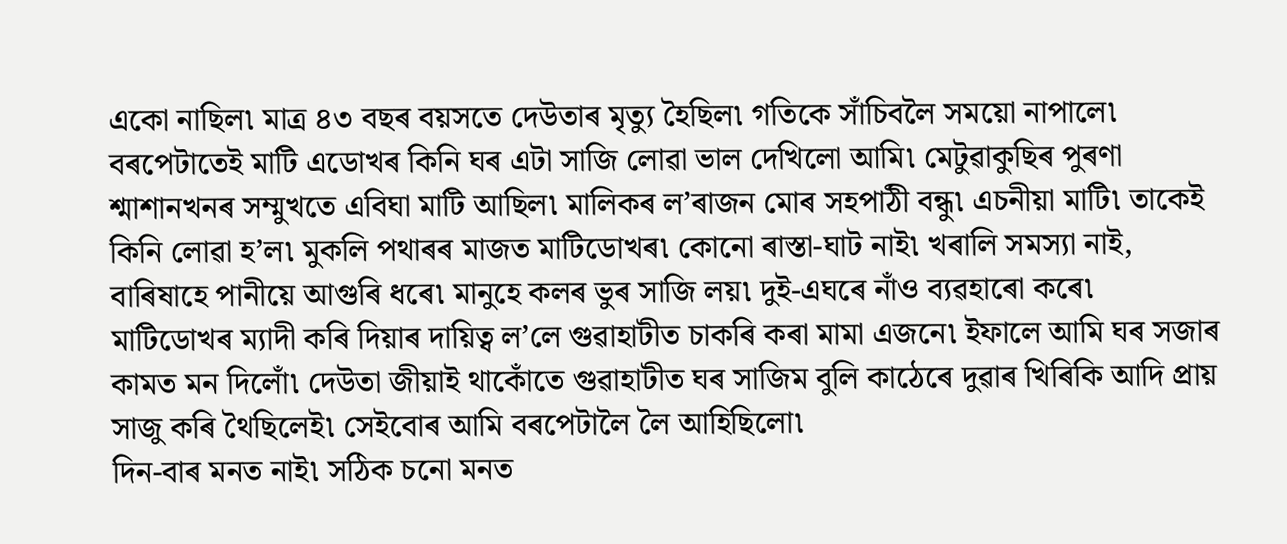একো নাছিল৷ মাত্ৰ ৪৩ বছৰ বয়সতে দেউতাৰ মৃত্যু হৈছিল৷ গতিকে সাঁচিবলৈ সময়ো নাপালে৷
বৰপেটাতেই মাটি এডোখৰ কিনি ঘৰ এটা সাজি লোৱা ভাল দেখিলো আমি৷ মেটুৱাকুছিৰ পুৰণা শ্মাশানখনৰ সম্মুখতে এবিঘা মাটি আছিল৷ মালিকৰ ল’ৰাজন মোৰ সহপাঠী বন্ধু৷ এচনীয়া মাটি৷ তাকেই কিনি লোৱা হ’ল৷ মুকলি পথাৰৰ মাজত মাটিডোখৰ৷ কোনো ৰাস্তা-ঘাট নাই৷ খৰালি সমস্যা নাই, বাৰিষাহে পানীয়ে আগুৰি ধৰে৷ মানুহে কলৰ ভুৰ সাজি লয়৷ দুই-এঘৰে নাঁও ব্যৱহাৰো কৰে৷
মাটিডোখৰ ম্যাদী কৰি দিয়াৰ দায়িত্ব ল’লে গুৱাহাটীত চাকৰি কৰা মামা এজনে৷ ইফালে আমি ঘৰ সজাৰ কামত মন দিলোঁ৷ দেউতা জীয়াই থাকোঁতে গুৱাহাটীত ঘৰ সাজিম বুলি কাঠেৰে দুৱাৰ খিৰিকি আদি প্ৰায় সাজু কৰি থৈছিলেই৷ সেইবোৰ আমি বৰপেটালৈ লৈ আহিছিলো৷
দিন-বাৰ মনত নাই৷ সঠিক চনো মনত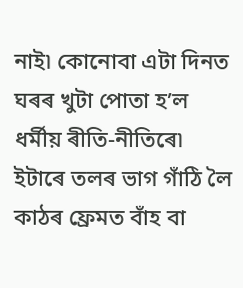নাই৷ কোনোবা এটা দিনত ঘৰৰ খুটা পোতা হ’ল ধৰ্মীয় ৰীতি-নীতিৰে৷ ইটাৰে তলৰ ভাগ গাঁঠি লৈ কাঠৰ ফ্ৰেমত বাঁহ বা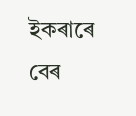ইকৰাৰে বেৰ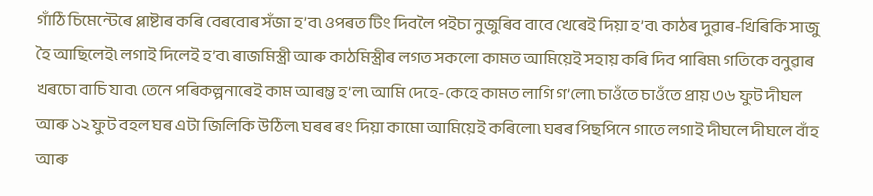গাঁঠি চিমেন্টেৰে প্লাষ্টাৰ কৰি বেৰবোৰ সঁজা হ’ব৷ ওপৰত টিং দিবলৈ পইচা নুজুৰিব বাবে খেৰেই দিয়া হ’ব৷ কাঠৰ দুৱাৰ-খিৰিকি সাজু হৈ আছিলেই৷ লগাই দিলেই হ’ব৷ ৰাজমিস্ত্ৰী আৰু কাঠমিস্ত্ৰীৰ লগত সকলো কামত আমিয়েই সহায় কৰি দিব পাৰিম৷ গতিকে বনুৱাৰ খৰচো বাচি যাব৷ তেনে পৰিকল্পনাৰেই কাম আৰম্ভ হ’ল৷ আমি দেহে-কেহে কামত লাগি গ’লো৷ চাওঁতে চাওঁতে প্ৰায় ৩৬ ফুট দীঘল আৰু ১২ ফুট বহল ঘৰ এটা জিলিকি উঠিল৷ ঘৰৰ ৰং দিয়া কামো আমিয়েই কৰিলো৷ ঘৰৰ পিছপিনে গাতে লগাই দীঘলে দীঘলে বাঁহ আৰু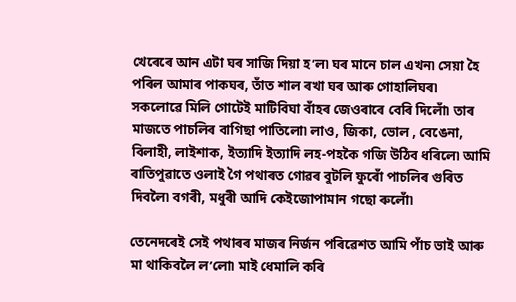খেৰেৰে আন এটা ঘৰ সাজি দিয়া হ’ল৷ ঘৰ মানে চাল এখন৷ সেয়া হৈ পৰিল আমাৰ পাকঘৰ, তাঁত শাল ৰখা ঘৰ আৰু গোহালিঘৰ৷
সকলোৱে মিলি গোটেই মাটিবিঘা বাঁহৰ জেওৰাৰে বেৰি দিলোঁ৷ তাৰ মাজতে পাচলিৰ বাগিছা পাতিলো৷ লাও, জিকা, ভোল , বেঙেনা, বিলাহী, লাইশাক, ইত্যাদি ইত্যাদি লহ-পহকৈ গজি উঠিব ধৰিলে৷ আমি ৰাতিপুৱাতে ওলাই গৈ পথাৰত গোৱৰ বুটলি ফুৰোঁ পাচলিৰ গুৰিত দিবলৈ৷ বগৰী, মধুৰী আদি কেইজোপামান গছো ৰুলোঁ৷

তেনেদৰেই সেই পথাৰৰ মাজৰ নিৰ্জন পৰিৱেশত আমি পাঁচ ভাই আৰু মা থাকিবলৈ ল’লো৷ মাই ধেমালি কৰি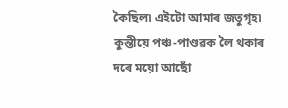কৈছিল৷ এইটো আমাৰ জতুগৃহ৷ কুন্তীয়ে পঞ্চ-পাণ্ডৱক লৈ থকাৰ দৰে ময়ো আছোঁ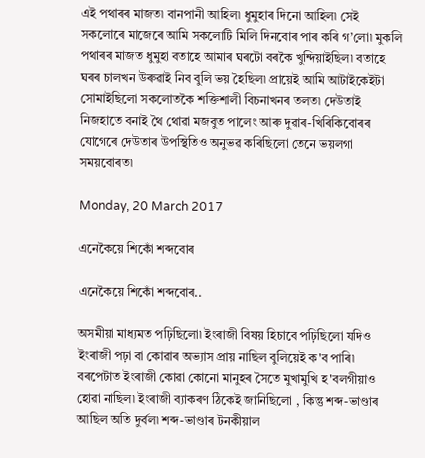এই পথাৰৰ মাজত৷ বানপানী আহিল৷ ধুমুহাৰ দিনো আহিল৷ সেই সকলোৰে মাজেৰে আমি সকলোটি মিলি দিনবোৰ পাৰ কৰি গ’লো৷ মুকলি পথাৰৰ মাজত ধুমুহা বতাহে আমাৰ ঘৰটো বৰকৈ খুন্দিয়াইছিল৷ বতাহে ঘৰৰ চালখন উৰুৱাই নিব বুলি ভয় হৈছিল৷ প্ৰায়েই আমি আটাইকেইটা সোমাইছিলো সকলোতকৈ শক্তিশালী বিচনাখনৰ তলত৷ দেউতাই নিজহাতে বনাই থৈ থোৱা মজবুত পালেং আৰু দুৱাৰ-খিৰিকিবোৰৰ যোগেৰে দেউতাৰ উপস্থিতিও অনুভৱ কৰিছিলো তেনে ভয়লগা সময়বোৰত৷

Monday, 20 March 2017

এনেকৈয়ে শিকোঁ শব্দবোৰ

এনেকৈয়ে শিকোঁ শব্দবোৰ..

অসমীয়া মাধ্যমত পঢ়িছিলো৷ ইংৰাজী বিষয় হিচাবে পঢ়িছিলো যদিও ইংৰাজী পঢ়া বা কোৱাৰ অভ্যাস প্ৰায় নাছিল বুলিয়েই ক'ব পাৰি৷ বৰপেটাত ইংৰাজী কোৱা কোনো মানুহৰ সৈতে মুখামুখি হ'বলগীয়াও হোৱা নাছিল৷ ইংৰাজী ব্যাকৰণ ঠিকেই জানিছিলো , কিন্তু শব্দ-ভাণ্ডাৰ আছিল অতি দুৰ্বল৷ শব্দ-ভাণ্ডাৰ টনকীয়াল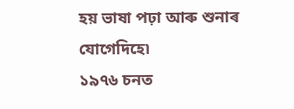হয় ভাষা পঢ়া আৰু শুনাৰ যোগেদিহে৷
১৯৭৬ চনত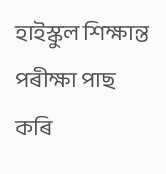হাইস্কুল শিক্ষান্ত পৰীক্ষা পাছ কৰি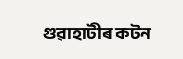গুৱাহাটীৰ কটন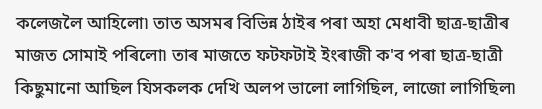কলেজলৈ আহিলো৷ তাত অসমৰ বিভিন্ন ঠাইৰ পৰা অহা মেধাবী ছাত্ৰ-ছাত্ৰীৰ মাজত সোমাই পৰিলো৷ তাৰ মাজতে ফটফটাই ইংৰাজী ক'ব পৰা ছাত্ৰ-ছাত্ৰী কিছুমানো আছিল যিসকলক দেখি অলপ ভালো লাগিছিল, লাজো লাগিছিল৷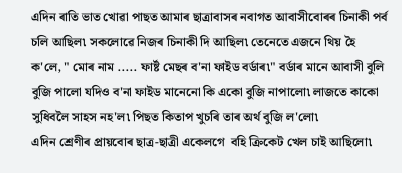এদিন ৰাতি ভাত খোৱা পাছত আমাৰ ছাত্ৰাবাসৰ নবাগত আবাসীবোৰৰ চিনাকী পৰ্ব চলি আছিল৷ সকলোৱে নিজৰ চিনাকী দি আছিল৷ তেনেতে এজনে থিয় হৈ  ক'লে, " মোৰ নাম ..... ফাৰ্ষ্ট মেছৰ ব'না ফাইড বৰ্ডাৰ৷" বৰ্ডাৰ মানে আবাসী বুলি বুজি পালো যদিও ব'না ফাইড মানেনো কি একো বুজি নাপালো৷ লাজতে কাকো সুধিবলৈ সাহস নহ'ল৷ পিছত কিতাপ খুচৰি তাৰ অৰ্থ বুজি ল'লো৷
এদিন শ্ৰেণীৰ প্ৰায়বোৰ ছাত্ৰ-ছাত্ৰী একেলগে  বহি ক্ৰিকেট খেল চাই আছিলো৷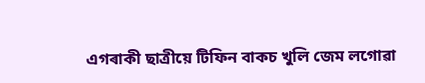এগৰাকী ছাত্ৰীয়ে টিফিন বাকচ খুলি জেম লগোৱা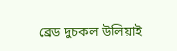ব্ৰেড দুচকল উলিয়াই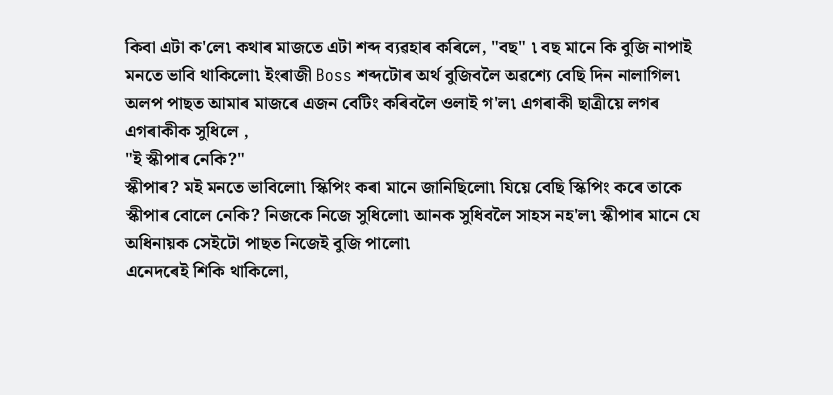কিবা এটা ক'লে৷ কথাৰ মাজতে এটা শব্দ ব্যৱহাৰ কৰিলে, "বছ" ৷ বছ মানে কি বুজি নাপাই মনতে ভাবি থাকিলো৷ ইংৰাজী Boss শব্দটোৰ অৰ্থ বুজিবলৈ অৱশ্যে বেছি দিন নালাগিল৷
অলপ পাছত আমাৰ মাজৰে এজন বেটিং কৰিবলৈ ওলাই গ'ল৷ এগৰাকী ছাত্ৰীয়ে লগৰ এগৰাকীক সুধিলে ,
"ই স্কীপাৰ নেকি?"
স্কীপাৰ? মই মনতে ভাবিলো৷ স্কিপিং কৰা মানে জানিছিলো৷ যিয়ে বেছি স্কিপিং কৰে তাকে স্কীপাৰ বোলে নেকি? নিজকে নিজে সুধিলো৷ আনক সুধিবলৈ সাহস নহ'ল৷ স্কীপাৰ মানে যে অধিনায়ক সেইটো পাছত নিজেই বুজি পালো৷
এনেদৰেই শিকি থাকিলো,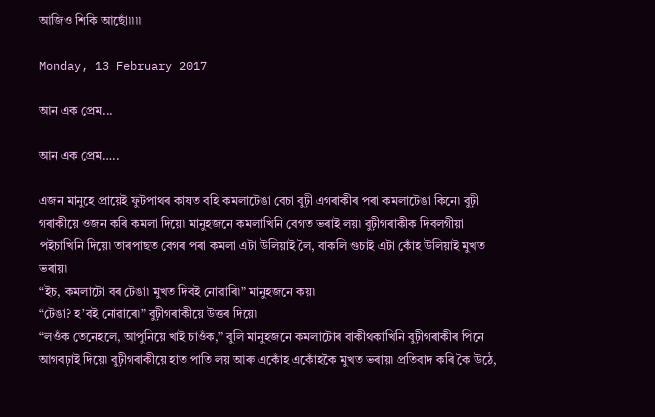আজিও শিকি আছোঁ৷৷৷৷

Monday, 13 February 2017

আন এক প্ৰেম...

আন এক প্ৰেম…..

এজন মানুহে প্ৰায়েই ফুটপাথৰ কাষত বহি কমলাটেঙা বেচা বুঢ়ী এগৰাকীৰ পৰা কমলাটেঙা কিনে৷ বুঢ়ী গৰাকীয়ে ওজন কৰি কমলা দিয়ে৷ মানুহজনে কমলাখিনি বেগত ভৰাই লয়৷ বুঢ়ীগৰাকীক দিবলগীয়া পইচাখিনি দিয়ে৷ তাৰপাছত বেগৰ পৰা কমলা এটা উলিয়াই লৈ, বাকলি গুচাই এটা কোঁহ উলিয়াই মুখত ভৰায়৷
“ইচ, কমলাটো বৰ টেঙা৷ মুখত দিবই নোৱাৰি৷” মানুহজনে কয়৷
“টেঙা? হ’বই নোৱাৰে৷” বুঢ়ীগৰাকীয়ে উত্তৰ দিয়ে৷
“লওঁক তেনেহলে, আপুনিয়ে খাই চাওঁক,” বুলি মানুহজনে কমলাটোৰ বাকীথকাখিনি বুঢ়ীগৰাকীৰ পিনে আগবঢ়াই দিয়ে৷ বুঢ়ীগৰাকীয়ে হাত পাতি লয় আৰু একোঁহ একোঁহকৈ মুখত ভৰায়৷ প্ৰতিবাদ কৰি কৈ উঠে,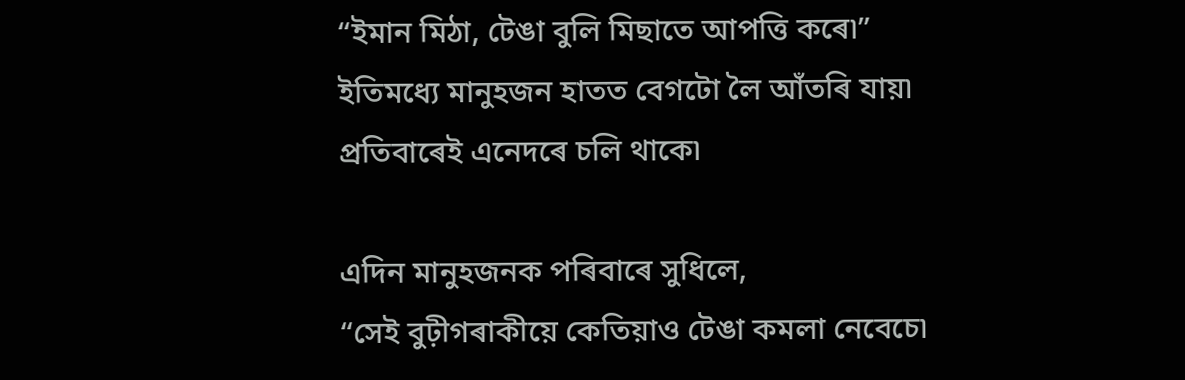“ইমান মিঠা, টেঙা বুলি মিছাতে আপত্তি কৰে৷”
ইতিমধ্যে মানুহজন হাতত বেগটো লৈ আঁতৰি যায়৷
প্ৰতিবাৰেই এনেদৰে চলি থাকে৷

এদিন মানুহজনক পৰিবাৰে সুধিলে,
“সেই বুঢ়ীগৰাকীয়ে কেতিয়াও টেঙা কমলা নেবেচে৷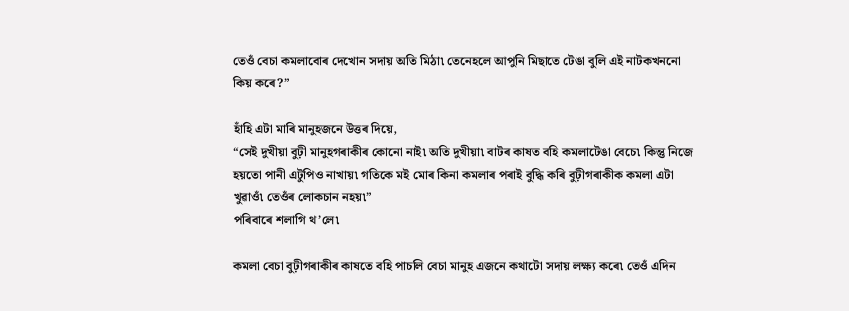তেওঁ বেচা কমলাবোৰ দেখোন সদায় অতি মিঠা৷ তেনেহলে আপুনি মিছাতে টেঙা বুলি এই নাটকখননো কিয় কৰে?”

হাঁহি এটা মাৰি মানুহজনে উত্তৰ দিয়ে,
“সেই দুখীয়া বুঢ়ী মানুহগৰাকীৰ কোনো নাই৷ অতি দুখীয়া৷ বাটৰ কাষত বহি কমলাটেঙা বেচে৷ কিন্তু নিজে হয়তো পানী এটুপিও নাখায়৷ গতিকে মই মোৰ কিনা কমলাৰ পৰাই বুদ্ধি কৰি বুঢ়ীগৰাকীক কমলা এটা খুৱাওঁ৷ তেওঁৰ লোকচান নহয়৷”
পৰিবাৰে শলাগি থ’লে৷

কমলা বেচা বুঢ়ীগৰাকীৰ কাষতে বহি পাচলি বেচা মানুহ এজনে কথাটো সদায় লক্ষ্য কৰে৷ তেওঁ এদিন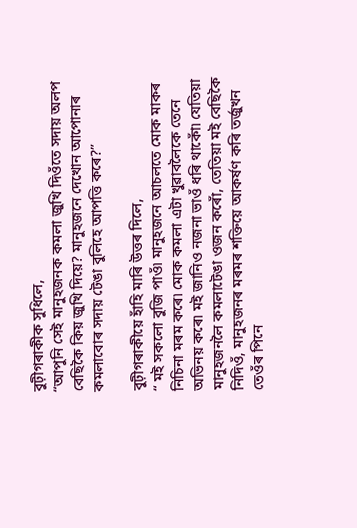বুঢ়ীগৰাকীক সুধিলে,
“আপুনি সেই মানুহজনক কমলা জুখি দিওঁতে সদায় অলপ বেছিকৈ কিয় জুখি দিয়ে? মানুহজনে দেখোন আপোনাৰ কমলাবোৰ সদায় টেঙা বুলিহে আপত্তি কৰে?”

বুঢ়ীগৰাকীয়ে হাঁহি মাৰি উত্তৰ দিলে,
“ মই সকলো বুজি পাওঁ৷ মানুহজনে আচলতে মোক মাকৰ নিচিনা মৰম কৰে৷ মোক কমলা এটা খুৱাবলৈকে তেনে অভিনয় কৰে৷ মই জানিও নজনা ভাওঁ ধৰি থাকোঁ৷ যেতিয়া মানুহজনলৈ কমলাটেঙা ওজন কৰোঁ, তেতিয়া মই বেছিকৈ নিদিওঁ, মানুহজনৰ মৰমৰ শক্তিয়ে আকৰ্ষণ কৰি তৰ্জুখন তেওঁৰ পিনে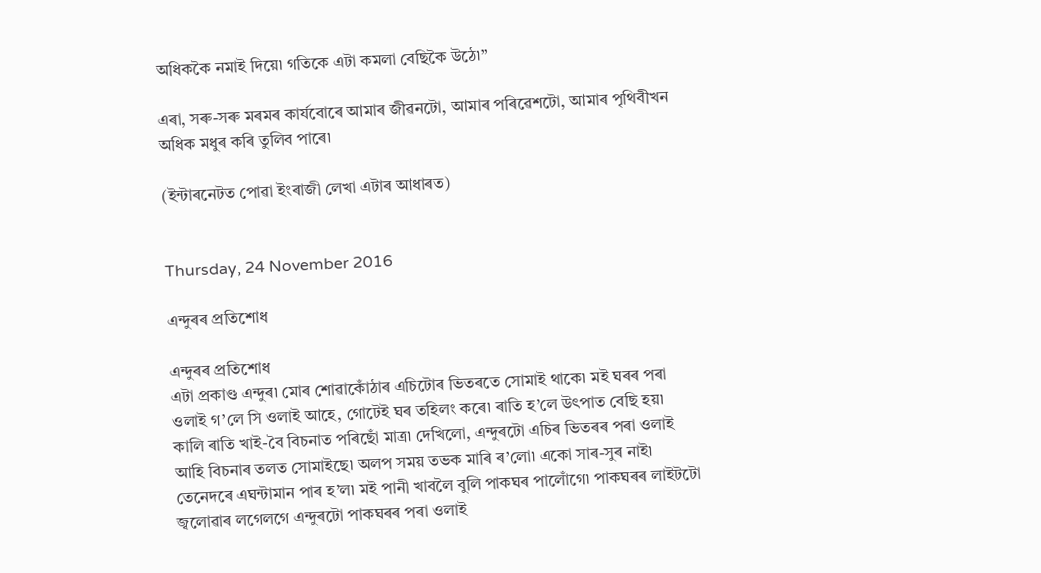অধিককৈ নমাই দিয়ে৷ গতিকে এটা কমলা বেছিকৈ উঠে৷”

এৰা, সৰু-সৰু মৰমৰ কাৰ্যবোৰে আমাৰ জীৱনটো, আমাৰ পৰিৱেশটো, আমাৰ পৃথিবীখন অধিক মধুৰ কৰি তুলিব পাৰে৷

(ইন্টাৰনেটত পোৱা ইংৰাজী লেখা এটাৰ আধাৰত)


Thursday, 24 November 2016

এন্দুৰৰ প্ৰতিশোধ

এন্দুৰৰ প্ৰতিশোধ
এটা প্ৰকাণ্ড এন্দুৰ৷ মোৰ শোৱাকোঁঠাৰ এচিটোৰ ভিতৰতে সোমাই থাকে৷ মই ঘৰৰ পৰা ওলাই গ’লে সি ওলাই আহে, গোটেই ঘৰ তহিলং কৰে৷ ৰাতি হ’লে উৎপাত বেছি হয়৷
কালি ৰাতি খাই-বৈ বিচনাত পৰিছোঁ মাত্ৰ৷ দেখিলো, এন্দুৰটো এচিৰ ভিতৰৰ পৰা ওলাই আহি বিচনাৰ তলত সোমাইছে৷ অলপ সময় তভক মাৰি ৰ’লো৷ একো সাৰ-সুৰ নাই৷ তেনেদৰে এঘন্টামান পাৰ হ’ল৷ মই পানী খাবলৈ বুলি পাকঘৰ পালোঁগে৷ পাকঘৰৰ লাইটটো জ্বলোৱাৰ লগেলগে এন্দুৰটো পাকঘৰৰ পৰা ওলাই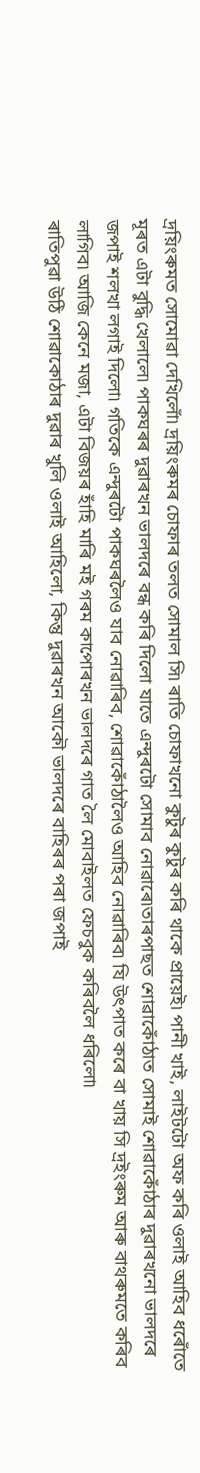দ্ৰয়িংৰুমত সোমোৱা দেখিলোঁ৷ দ্ৰয়িংৰুমৰ চোফাৰ তলত সোমাল সি৷ ৰাতি চোফাখনো কুটুৰ কুটুৰ কৰি থাকে প্ৰায়েই৷ পানী খাই, লাইটটো অফ কৰি ওলাই আহিব ধৰোঁতে মূৰত এটা বুদ্ধি খেলালে৷ পাকঘৰৰ দুৱাৰখন ভালদৰে বন্ধ কৰি দিলো যাতে এন্দুৰটো সোমাব নোৱাৰে৷তাৰপাছত শোৱাকোঁঠাত সোমাই শোৱাকোঁঠাৰ দুৱাৰখনো ভালদৰে জপাই শলখা লগাই দিলো৷ গতিকে এন্দুৰটো পাকঘৰলৈও যাব নোৱাৰিব, শোৱাকোঁঠালৈও আহিব নোৱাৰিব৷ যি উৎপাত কৰে বা খায় সি দ্ৰইংৰুম আৰু বাথৰুমতে কৰিব লাগিব৷ আজি কেনে মজা, এটা বিজয়ৰ হাঁহি মাৰি মই গৰম কাপোৰখন ভালদৰে গাত লৈ মোবাইলত ফেচবুক কৰিবলৈ ধৰিলো৷
ৰাতিপুৱা উঠি শোৱাকোঠাৰ দুৱাৰ খুলি ওলাই আহিলো, কিন্তু দুৱাৰখন আকৌ ভালদৰে বাহিৰৰ পৰা জপাই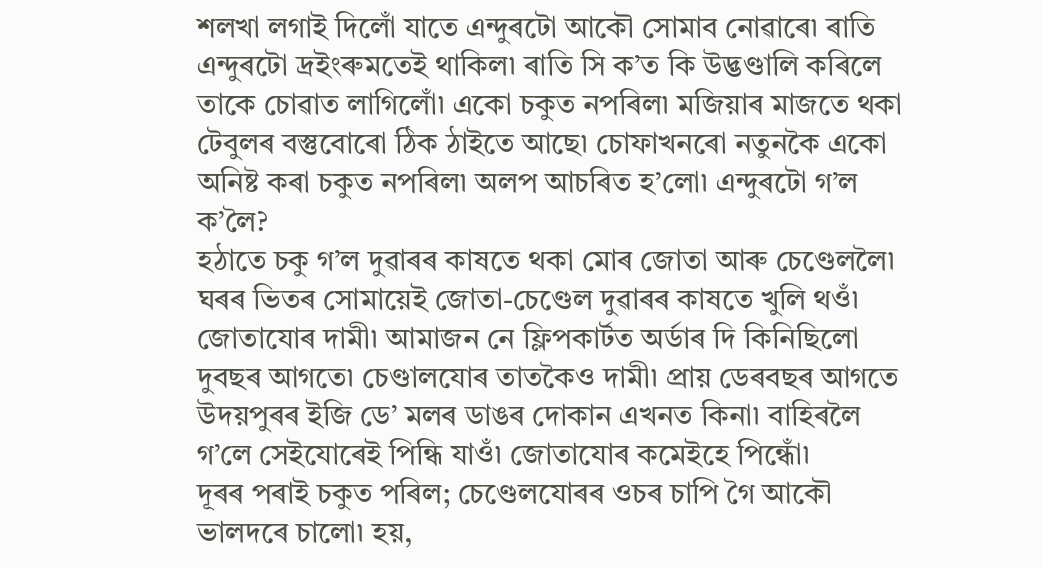শলখা লগাই দিলোঁ যাতে এন্দুৰটো আকৌ সোমাব নোৱাৰে৷ ৰাতি এন্দুৰটো দ্ৰইংৰুমতেই থাকিল৷ ৰাতি সি ক’ত কি উদ্ভণ্ডালি কৰিলে তাকে চোৱাত লাগিলোঁ৷ একো চকুত নপৰিল৷ মজিয়াৰ মাজতে থকা টেবুলৰ বস্তুবোৰো ঠিক ঠাইতে আছে৷ চোফাখনৰো নতুনকৈ একো অনিষ্ট কৰা চকুত নপৰিল৷ অলপ আচৰিত হ’লো৷ এন্দুৰটো গ’ল ক’লৈ?
হঠাতে চকু গ’ল দুৱাৰৰ কাষতে থকা মোৰ জোতা আৰু চেণ্ডেললৈ৷ ঘৰৰ ভিতৰ সোমায়েই জোতা-চেণ্ডেল দুৱাৰৰ কাষতে খুলি থওঁ৷ জোতাযোৰ দামী৷ আমাজন নে ফ্লিপকাৰ্টত অৰ্ডাৰ দি কিনিছিলো দুবছৰ আগতে৷ চেণ্ডালযোৰ তাতকৈও দামী৷ প্ৰায় ডেৰবছৰ আগতে উদয়পুৰৰ ইজি ডে’ মলৰ ডাঙৰ দোকান এখনত কিনা৷ বাহিৰলৈ গ’লে সেইযোৰেই পিন্ধি যাওঁ৷ জোতাযোৰ কমেইহে পিন্ধোঁ৷
দূৰৰ পৰাই চকুত পৰিল; চেণ্ডেলযোৰৰ ওচৰ চাপি গৈ আকৌ ভালদৰে চালো৷ হয়,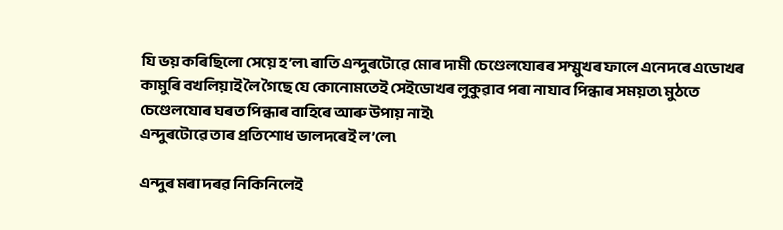যি ভয় কৰিছিলো সেয়ে হ’ল৷ ৰাতি এন্দুৰটোৱে মোৰ দামী চেণ্ডেলযোৰৰ সম্মুখৰ ফালে এনেদৰে এডোখৰ কামুৰি বখলিয়াই লৈ গৈছে যে কোনোমতেই সেইডোখৰ লুকুৱাব পৰা নাযাব পিন্ধাৰ সময়ত৷ মুঠতে চেণ্ডেলযোৰ ঘৰত পিন্ধাৰ বাহিৰে আৰু উপায় নাই৷
এন্দুৰটোৱে তাৰ প্ৰতিশোধ ভালদৰেই ল’লে৷

এন্দুৰ মৰা দৰৱ নিকিনিলেই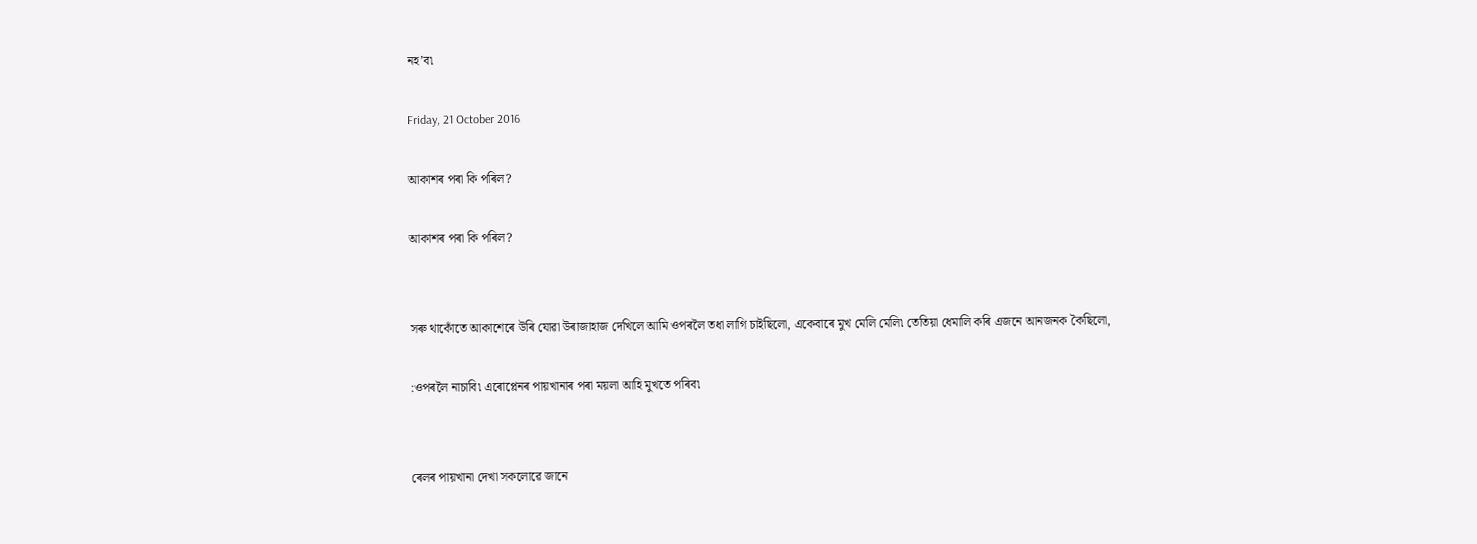নহ’ব৷

Friday, 21 October 2016

আকাশৰ পৰা কি পৰিল?

আকাশৰ পৰা কি পৰিল?


সৰু থাকোঁতে আকাশেৰে উৰি যোৱা উৰাজাহাজ দেখিলে আমি ওপৰলৈ তধা লাগি চাইছিলো, একেবাৰে মুখ মেলি মেলি৷ তেতিয়া ধেমালি কৰি এজনে আনজনক কৈছিলো,

:ওপৰলৈ নাচাবি৷ এৰোপ্লেনৰ পায়খানাৰ পৰা ময়লা আহি মুখতে পৰিব৷


ৰেলৰ পায়খানা দেখা সকলোৱে জানে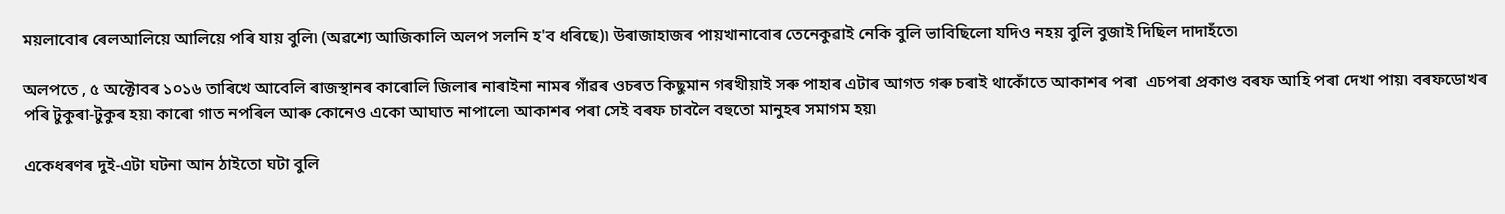ময়লাবোৰ ৰেলআলিয়ে আলিয়ে পৰি যায় বুলি৷ (অৱশ্যে আজিকালি অলপ সলনি হ'ব ধৰিছে)৷ উৰাজাহাজৰ পায়খানাবোৰ তেনেকুৱাই নেকি বুলি ভাবিছিলো যদিও নহয় বুলি বুজাই দিছিল দাদাহঁতে৷

অলপতে , ৫ অক্টোবৰ ১০১৬ তাৰিখে আবেলি ৰাজস্থানৰ কাৰোলি জিলাৰ নাৰাইনা নামৰ গাঁৱৰ ওচৰত কিছুমান গৰখীয়াই সৰু পাহাৰ এটাৰ আগত গৰু চৰাই থাকোঁতে আকাশৰ পৰা  এচপৰা প্ৰকাণ্ড বৰফ আহি পৰা দেখা পায়৷ বৰফডোখৰ পৰি টুকুৰা-টুকুৰ হয়৷ কাৰো গাত নপৰিল আৰু কোনেও একো আঘাত নাপালে৷ আকাশৰ পৰা সেই বৰফ চাবলৈ বহুতো মানুহৰ সমাগম হয়৷

একেধৰণৰ দুই-এটা ঘটনা আন ঠাইতো ঘটা বুলি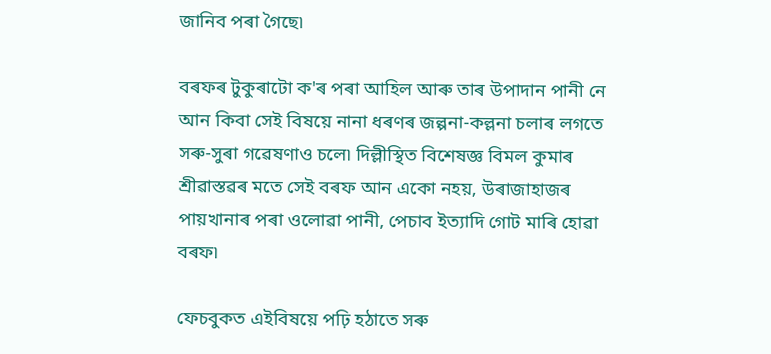জানিব পৰা গৈছে৷

বৰফৰ টুকুৰাটো ক'ৰ পৰা আহিল আৰু তাৰ উপাদান পানী নে আন কিবা সেই বিষয়ে নানা ধৰণৰ জল্পনা-কল্লনা চলাৰ লগতে সৰু-সুৰা গৱেষণাও চলে৷ দিল্লীস্থিত বিশেষজ্ঞ বিমল কুমাৰ শ্ৰীৱাস্তৱৰ মতে সেই বৰফ আন একো নহয়, উৰাজাহাজৰ পায়খানাৰ পৰা ওলোৱা পানী, পেচাব ইত্যাদি গোট মাৰি হোৱা বৰফ৷

ফেচবুকত এইবিষয়ে পঢ়ি হঠাতে সৰু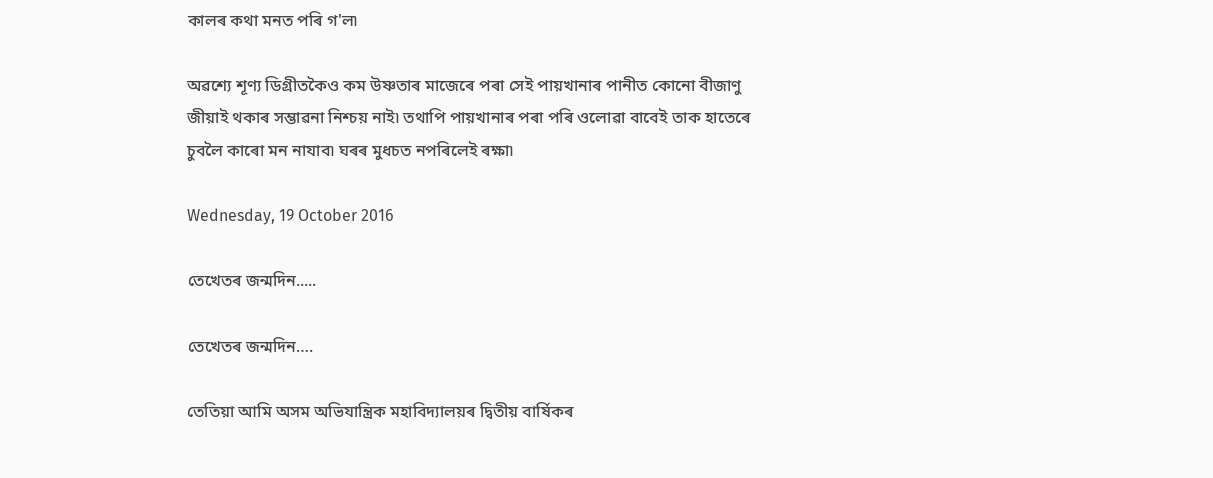কালৰ কথা মনত পৰি গ'ল৷

অৱশ্যে শূণ্য ডিগ্ৰীতকৈও কম উষ্ণতাৰ মাজেৰে পৰা সেই পায়খানাৰ পানীত কোনো বীজাণু জীয়াই থকাৰ সম্ভাৱনা নিশ্চয় নাই৷ তথাপি পায়খানাৰ পৰা পৰি ওলোৱা বাবেই তাক হাতেৰে চুবলৈ কাৰো মন নাযাব৷ ঘৰৰ মুধচত নপৰিলেই ৰক্ষা৷

Wednesday, 19 October 2016

তেখেতৰ জন্মদিন.....

তেখেতৰ জন্মদিন….

তেতিয়া আমি অসম অভিযান্ত্ৰিক মহাবিদ্যালয়ৰ দ্বিতীয় বাৰ্ষিকৰ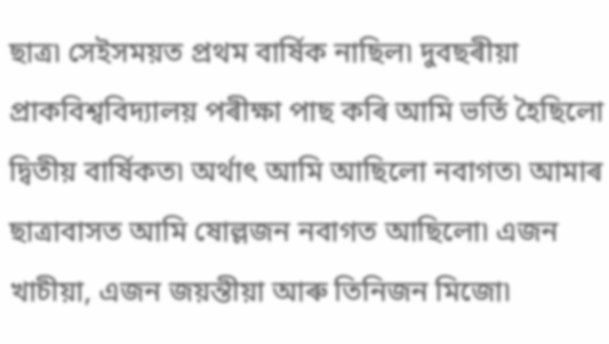ছাত্ৰ৷ সেইসময়ত প্ৰথম বাৰ্ষিক নাছিল৷ দুবছৰীয়া প্ৰাকবিশ্ববিদ্যালয় পৰীক্ষা পাছ কৰি আমি ভৰ্তি হৈছিলো দ্বিতীয় বাৰ্ষিকত৷ অৰ্থাৎ আমি আছিলো নবাগত৷ আমাৰ ছাত্ৰাবাসত আমি ষোল্লজন নবাগত আছিলো৷ এজন খাচীয়া, এজন জয়ন্তীয়া আৰু তিনিজন মিজো৷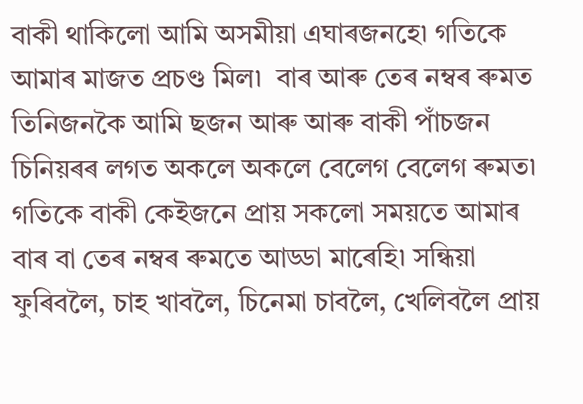বাকী থাকিলো আমি অসমীয়া এঘাৰজনহে৷ গতিকে আমাৰ মাজত প্ৰচণ্ড মিল৷  বাৰ আৰু তেৰ নম্বৰ ৰুমত তিনিজনকৈ আমি ছজন আৰু আৰু বাকী পাঁচজন চিনিয়ৰৰ লগত অকলে অকলে বেলেগ বেলেগ ৰুমত৷ গতিকে বাকী কেইজনে প্ৰায় সকলো সময়তে আমাৰ বাৰ বা তেৰ নম্বৰ ৰুমতে আড্ডা মাৰেহি৷ সন্ধিয়া ফুৰিবলৈ, চাহ খাবলৈ, চিনেমা চাবলৈ, খেলিবলৈ প্ৰায়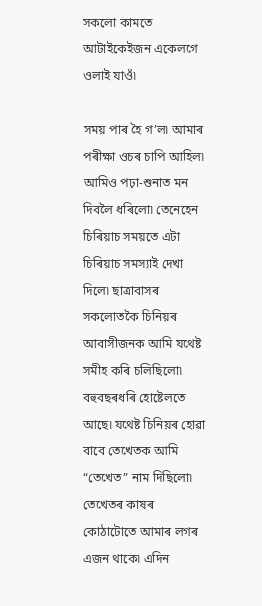সকলো কামতে আটাইকেইজন একেলগে ওলাই যাওঁ৷

সময় পাৰ হৈ গ’ল৷ আমাৰ পৰীক্ষা ওচৰ চাপি আহিল৷ আমিও পঢ়া-শুনাত মন দিবলৈ ধৰিলো৷ তেনেহেন চিৰিয়াচ সময়তে এটা চিৰিয়াচ সমস্যাই দেখা দিলে৷ ছাত্ৰাবাসৰ সকলোতকৈ চিনিয়ৰ আবাসীজনক আমি যথেষ্ট সমীহ কৰি চলিছিলো৷ বহুবছৰধৰি হোষ্টেলতে আছে৷ যথেষ্ট চিনিয়ৰ হোৱা বাবে তেখেতক আমি “তেখেত” নাম দিছিলো৷ তেখেতৰ কাষৰ কোঠাটোতে আমাৰ লগৰ এজন থাকে৷ এদিন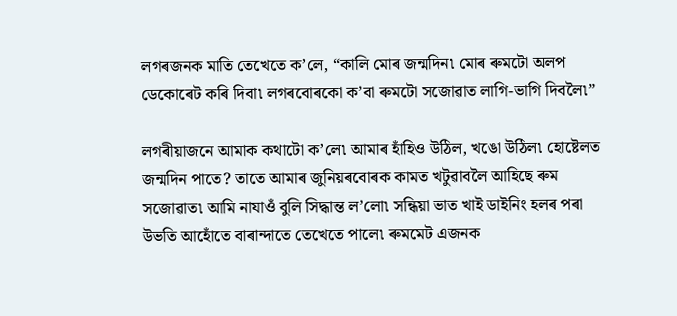লগৰজনক মাতি তেখেতে ক’লে, “কালি মোৰ জন্মদিন৷ মোৰ ৰুমটো অলপ ডেকোৰেট কৰি দিবা৷ লগৰবোৰকো ক’বা ৰুমটো সজোৱাত লাগি-ভাগি দিবলৈ৷”

লগৰীয়াজনে আমাক কথাটো ক’লে৷ আমাৰ হাঁহিও উঠিল, খঙো উঠিল৷ হোষ্টেলত জন্মদিন পাতে? তাতে আমাৰ জুনিয়ৰবোৰক কামত খটুৱাবলৈ আহিছে ৰুম সজোৱাত৷ আমি নাযাওঁ বুলি সিদ্ধান্ত ল’লো৷ সন্ধিয়া ভাত খাই ডাইনিং হলৰ পৰা উভতি আহোঁতে বাৰান্দাতে তেখেতে পালে৷ ৰুমমেট এজনক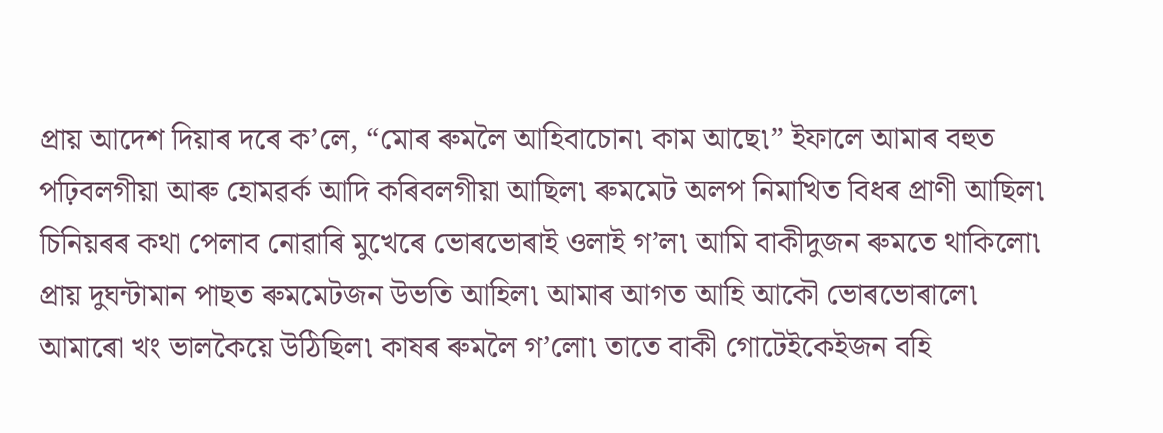প্ৰায় আদেশ দিয়াৰ দৰে ক’লে, “মোৰ ৰুমলৈ আহিবাচোন৷ কাম আছে৷” ইফালে আমাৰ বহুত পঢ়িবলগীয়া আৰু হোমৱৰ্ক আদি কৰিবলগীয়া আছিল৷ ৰুমমেট অলপ নিমাখিত বিধৰ প্ৰাণী আছিল৷ চিনিয়ৰৰ কথা পেলাব নোৱাৰি মুখেৰে ভোৰভোৰাই ওলাই গ’ল৷ আমি বাকীদুজন ৰুমতে থাকিলো৷ প্ৰায় দুঘন্টামান পাছত ৰুমমেটজন উভতি আহিল৷ আমাৰ আগত আহি আকৌ ভোৰভোৰালে৷ আমাৰো খং ভালকৈয়ে উঠিছিল৷ কাষৰ ৰুমলৈ গ’লো৷ তাতে বাকী গোটেইকেইজন বহি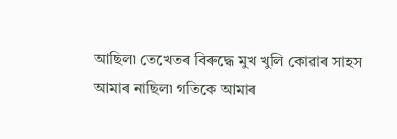আছিল৷ তেখেতৰ বিৰুদ্ধে মুখ খুলি কোৱাৰ সাহস আমাৰ নাছিল৷ গতিকে আমাৰ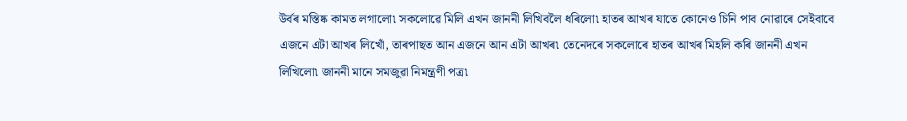উৰ্বৰ মস্তিষ্ক কামত লগালো৷ সকলোৱে মিলি এখন জাননী লিখিবলৈ ধৰিলো৷ হাতৰ আখৰ যাতে কোনেও চিনি পাব নোৱাৰে সেইবাবে এজনে এটা আখৰ লিখোঁ, তাৰপাছত আন এজনে আন এটা আখৰ৷ তেনেদৰে সকলোৰে হাতৰ আখৰ মিহলি কৰি জাননী এখন লিখিলো৷ জাননী মানে সমজুৱা নিমন্ত্ৰণী পত্ৰ৷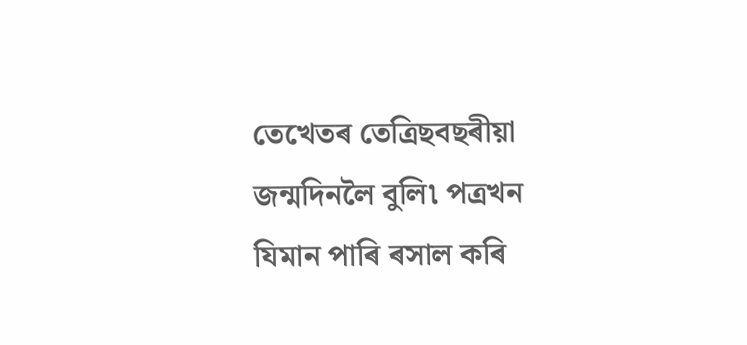তেখেতৰ তেত্ৰিছবছৰীয়া জন্মদিনলৈ বুলি৷ পত্ৰখন যিমান পাৰি ৰসাল কৰি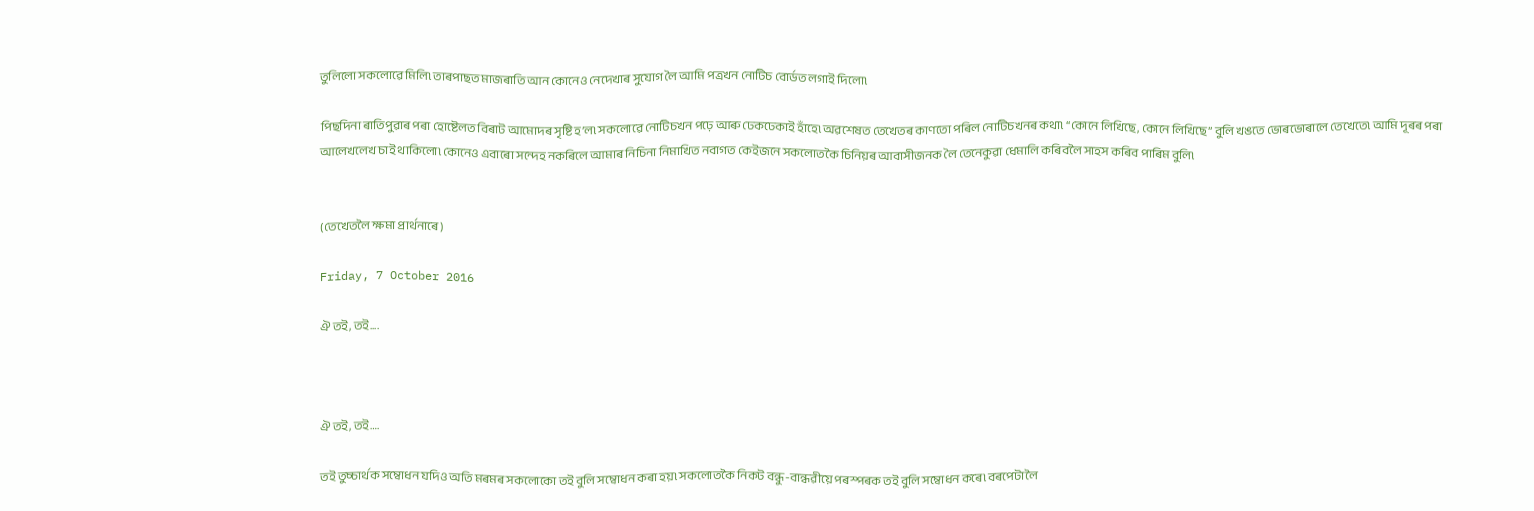তুলিলো সকলোৱে মিলি৷ তাৰপাছত মাজৰাতি আন কোনেও নেদেখাৰ সুযোগ লৈ আমি পত্ৰখন নোটিচ বোৰ্ডত লগাই দিলো৷

পিছদিনা ৰাতিপুৱাৰ পৰা হোষ্টেলত বিৰাট আমোদৰ সৃষ্টি হ’ল৷ সকলোৱে নোটিচখন পঢ়ে আৰু ঢেকঢেকাই হাঁহে৷ অৱশেষত তেখেতৰ কাণতো পৰিল নোটিচখনৰ কথা৷ “কোনে লিখিছে, কোনে লিখিছে” বুলি খঙতে ভোৰভোৰালে তেখেতে৷ আমি দূৰৰ পৰা আলেখলেখ চাই থাকিলো৷ কোনেও এবাৰো সন্দেহ নকৰিলে আমাৰ নিচিনা নিমাখিত নবাগত কেইজনে সকলোতকৈ চিনিয়ৰ আবাসীজনক লৈ তেনেকুৱা ধেমালি কৰিবলৈ সাহস কৰিব পাৰিম বুলি৷


(তেখেতলৈ ক্ষমা প্ৰাৰ্থনাৰে)

Friday, 7 October 2016

ঐ তই, তই....



ঐ তই, তই….

তই তুচ্চাৰ্থক সম্বোধন যদিও অতি মৰমৰ সকলোকো তই বুলি সম্বোধন কৰা হয়৷ সকলোতকৈ নিকট বন্ধু-বান্ধৱীয়ে পৰস্পৰক তই বুলি সম্বোধন কৰে৷ বৰপেটালৈ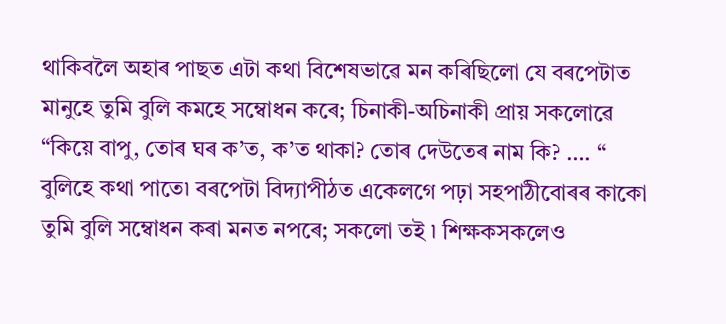থাকিবলৈ অহাৰ পাছত এটা কথা বিশেষভাৱে মন কৰিছিলো যে বৰপেটাত মানুহে তুমি বুলি কমহে সম্বোধন কৰে; চিনাকী-অচিনাকী প্ৰায় সকলোৱে “কিয়ে বাপু, তোৰ ঘৰ ক’ত, ক’ত থাকা? তোৰ দেউতেৰ নাম কি? …. “ বুলিহে কথা পাতে৷ বৰপেটা বিদ্যাপীঠত একেলগে পঢ়া সহপাঠীবোৰৰ কাকো তুমি বুলি সম্বোধন কৰা মনত নপৰে; সকলো তই ৷ শিক্ষকসকলেও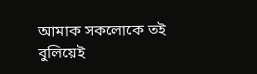আমাক সকলোকে তই বুলিয়েই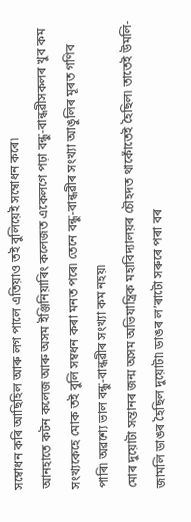সম্বোধন কৰি আছিহিল আৰু লগ পালে এতিয়াও তই বুলিয়েই সম্বোধন কৰে৷
আনহাতে কটন কলেজ আৰু অসম ইঞ্জিনিয়াৰিং কলেজত একেলগে পঢ়া বন্ধু-বান্ধৱীসকলৰ খুব কম সংখ্যকেহে মোক তই বুলি সম্বধন কৰা মনত পৰে৷ তেনে বন্ধু-বান্ধৱীৰ সংখ্যা আঙুলিৰ মূৰত গণিব পাৰি৷ অৱশ্যে ভাল বন্ধু-বান্ধৱীৰ সংখ্যা কম নহয়৷
মোৰ দুয়োটা সন্তানৰ জন্ম অসম অভিযান্ত্ৰিক মহাবিদ্যালয়ৰ চৌহদত থাকোঁতেই হৈছিল৷ তাতেই উমলি-জামলি ডাঙৰ হৈছিল দুয়োটা৷ ডাঙৰ ল’ৰাটো সৰুৰে পৰা বৰ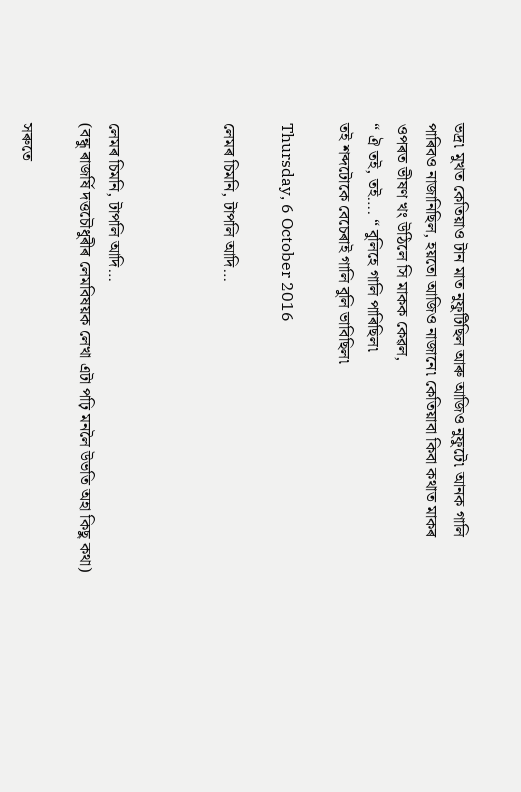ভদ্ৰ৷ মুখত কেতিয়াও টান মাত নুফুটিছিল আৰু আজিও নুফুটে৷ আনক গালি পাৰিবও নাজানিছিল, হয়তো আজিও নাজানে৷ কেতিয়াবা কিবা কথাত মাকৰ ওপৰত ভীষণ খং উঠিলে সি মাকক কেৱল,
“ ঐ তই, তই…. “ বুলিহে গালি পাৰিছিল৷
তই শব্দটোকে বেচেৰাই গালি বুলি ভাবিছিল৷

Thursday, 6 October 2016

লেমৰ চিমনি, টাপলি আদি…



লেমৰ চিমনি, টাপলি আদি…
(বন্ধু ৰাজৰ্ষি দত্তচৌধুৰীৰ লেমবিষয়ক লেখা এটা পঢ়ি মনলৈ উভতি অহা কিছু কথা)

সৰুতে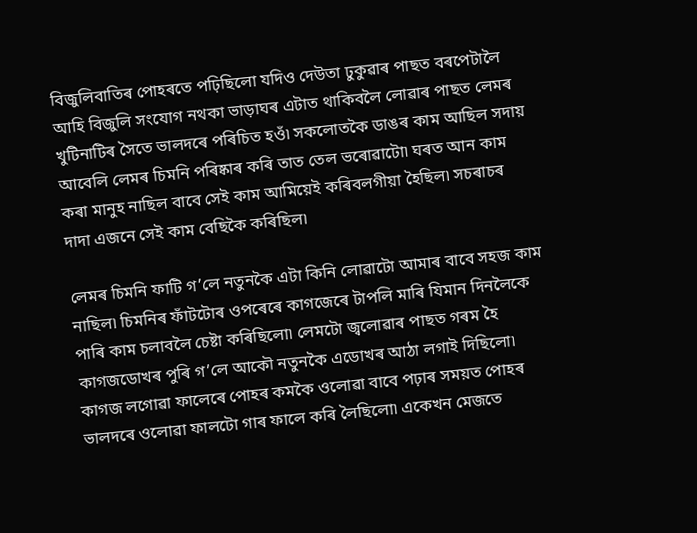বিজুলিবাতিৰ পোহৰতে পঢ়িছিলো যদিও দেউতা ঢুকুৱাৰ পাছত বৰপেটালৈ আহি বিজুলি সংযোগ নথকা ভাড়াঘৰ এটাত থাকিবলৈ লোৱাৰ পাছত লেমৰ খুটিনাটিৰ সৈতে ভালদৰে পৰিচিত হওঁ৷ সকলোতকৈ ডাঙৰ কাম আছিল সদায় আবেলি লেমৰ চিমনি পৰিষ্কাৰ কৰি তাত তেল ভৰোৱাটো৷ ঘৰত আন কাম কৰা মানুহ নাছিল বাবে সেই কাম আমিয়েই কৰিবলগীয়া হৈছিল৷ সচৰাচৰ দাদা এজনে সেই কাম বেছিকৈ কৰিছিল৷

লেমৰ চিমনি ফাটি গ’লে নতুনকৈ এটা কিনি লোৱাটো আমাৰ বাবে সহজ কাম নাছিল৷ চিমনিৰ ফাঁটটোৰ ওপৰেৰে কাগজেৰে টাপলি মাৰি যিমান দিনলৈকে পাৰি কাম চলাবলৈ চেষ্টা কৰিছিলো৷ লেমটো জ্বলোৱাৰ পাছত গৰম হৈ কাগজডোখৰ পুৰি গ’লে আকৌ নতুনকৈ এডোখৰ আঠা লগাই দিছিলো৷ কাগজ লগোৱা ফালেৰে পোহৰ কমকৈ ওলোৱা বাবে পঢ়াৰ সময়ত পোহৰ ভালদৰে ওলোৱা ফালটো গাৰ ফালে কৰি লৈছিলো৷ একেখন মেজতে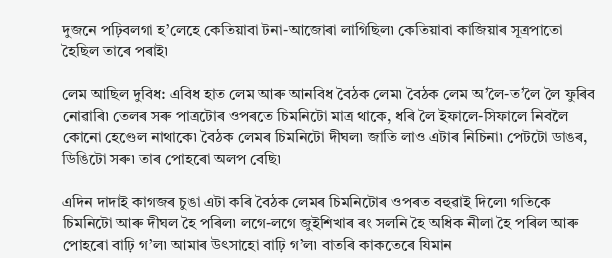দুজনে পঢ়িবলগা হ’লেহে কেতিয়াবা টনা-আজোৰা লাগিছিল৷ কেতিয়াবা কাজিয়াৰ সূত্ৰপাতো হৈছিল তাৰে পৰাই৷

লেম আছিল দুবিধ: এবিধ হাত লেম আৰু আনবিধ বৈঠক লেম৷ বৈঠক লেম অ’লৈ-ত’লৈ লৈ ফুৰিব নোৱাৰি৷ তেলৰ সৰু পাত্ৰটোৰ ওপৰতে চিমনিটো মাত্ৰ থাকে, ধৰি লৈ ইফালে-সিফালে নিবলৈ কোনো হেণ্ডেল নাথাকে৷ বৈঠক লেমৰ চিমনিটো দীঘল৷ জাতি লাও এটাৰ নিচিনা৷ পেটটো ডাঙৰ, ডিঙিটো সৰু৷ তাৰ পোহৰো অলপ বেছি৷

এদিন দাদাই কাগজৰ চুঙা এটা কৰি বৈঠক লেমৰ চিমনিটোৰ ওপৰত বহুৱাই দিলে৷ গতিকে চিমনিটো আৰু দীঘল হৈ পৰিল৷ লগে-লগে জুইশিখাৰ ৰং সলনি হৈ অধিক নীলা হৈ পৰিল আৰু পোহৰো বাঢ়ি গ’ল৷ আমাৰ উৎসাহো বাঢ়ি গ’ল৷ বাতৰি কাকতেৰে যিমান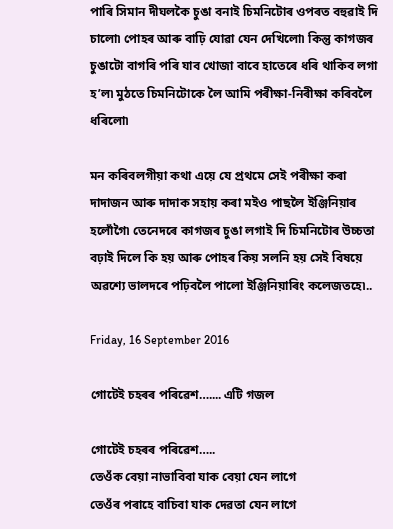পাৰি সিমান দীঘলকৈ চুঙা বনাই চিমনিটোৰ ওপৰত বহুৱাই দি চালো৷ পোহৰ আৰু বাঢ়ি যোৱা যেন দেখিলো৷ কিন্তু কাগজৰ চুঙাটো বাগৰি পৰি যাব খোজা বাবে হাতেৰে ধৰি থাকিব লগা হ’ল৷ মুঠতে চিমনিটোকে লৈ আমি পৰীক্ষা-নিৰীক্ষা কৰিবলৈ ধৰিলো৷

মন কৰিবলগীয়া কথা এয়ে যে প্ৰথমে সেই পৰীক্ষা কৰা দাদাজন আৰু দাদাক সহায় কৰা মইও পাছলৈ ইঞ্জিনিয়াৰ হলোঁগৈ৷ তেনেদৰে কাগজৰ চুঙা লগাই দি চিমনিটোৰ উচ্চতা বঢ়াই দিলে কি হয় আৰু পোহৰ কিয় সলনি হয় সেই বিষয়ে অৱশ্যে ভালদৰে পঢ়িবলৈ পালো ইঞ্জিনিয়াৰিং কলেজতহে৷..

Friday, 16 September 2016

গোটেই চহৰৰ পৰিৱেশ….... এটি গজল

গোটেই চহৰৰ পৰিৱেশ…..
তেওঁক বেয়া নাভাবিবা যাক বেয়া যেন লাগে
তেওঁৰ পৰাহে বাচিবা যাক দেৱতা যেন লাগে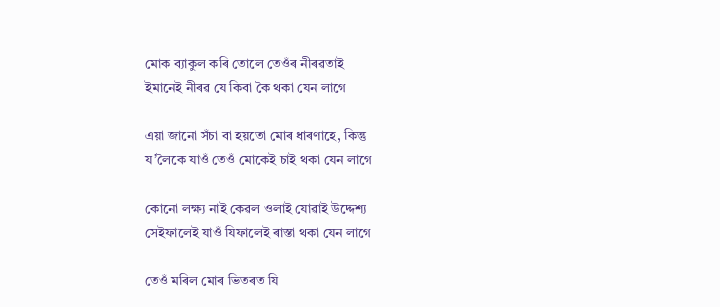মোক ব্যাকুল কৰি তোলে তেওঁৰ নীৰৱতাই
ইমানেই নীৰৱ যে কিবা কৈ থকা যেন লাগে

এয়া জানো সঁচা বা হয়তো মোৰ ধাৰণাহে, কিন্তু
য’লৈকে যাওঁ তেওঁ মোকেই চাই থকা যেন লাগে

কোনো লক্ষ্য নাই কেৱল ওলাই যোৱাই উদ্দেশ্য
সেইফালেই যাওঁ যিফালেই ৰাস্তা থকা যেন লাগে

তেওঁ মৰিল মোৰ ভিতৰত যি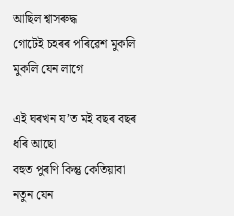আছিল শ্বাসৰুদ্ধ
গোটেই চহৰৰ পৰিৱেশ মুকলি মুকলি যেন লাগে

এই ঘৰখন য’ত মই বছৰ বছৰ ধৰি আছো
বহুত পুৰণি কিন্তু কেতিয়াবা নতুন যেন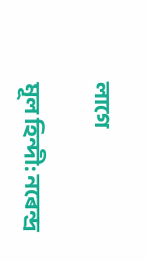লাগে

মূল হিন্দী: নৰেন্দ্ৰ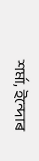শৰ্মা, ইন্দোৰ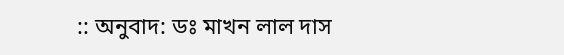:: অনুবাদ: ডঃ মাখন লাল দাস